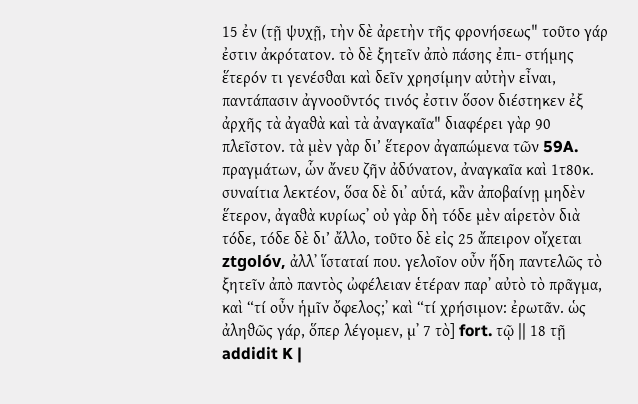15 ἐν (τῇ ψυχῇ, τὴν δὲ ἀρετὴν τῆς φρονήσεως" τοῦτο γάρ ἐστιν ἀκρότατον. τὸ δὲ ξητεῖν ἀπὸ πάσης ἐπι- στήμης ἕτερόν τι γενέσϑαι καὶ δεῖν χρησίμην αὐτὴν εἶναι, παντάπασιν ἀγνοοῦντός τινός ἐστιν ὅσον διέστηκεν ἐξ ἀρχῆς τὰ ἀγαϑὰ καὶ τὰ ἀναγκαῖα" διαφέρει γὰρ 90 πλεῖστον. τὰ μὲν γὰρ δι’ ἕτερον ἀγαπώμενα τῶν 59A. πραγμάτων, ὧν ἄνευ ζῆν ἀδύνατον, ἀναγκαῖα καὶ 1τ80κ. συναίτια λεκτέον, ὅσα δὲ δι᾿ αὑτά, κἂν ἀποβαίνῃ μηδὲν ἕτερον, ἀγαϑὰ κυρίως᾽ οὐ γὰρ δὴ τόδε μὲν αἱρετὸν διὰ τόδε, τόδε δὲ δι’ ἄλλο, τοῦτο δὲ εἰς 25 ἄπειρον οἴχεται ztgolóv, ἀλλ᾽ ἵσταταί που. γελοῖον οὖν ἥδη παντελῶς τὸ ξητεῖν ἀπὸ παντὸς ὠφέλειαν ἑτέραν παρ᾽ αὐτὸ τὸ πρᾶγμα, καὶ “τί οὖν ἡμῖν ὄφελος;᾽ καὶ “τί χρήσιμον: ἐρωτᾶν. ὡς ἀληϑῶς γάρ, ὅπερ λέγομεν, μ᾿ 7 τὸ] fort. τῷ || 18 τῇ addidit K |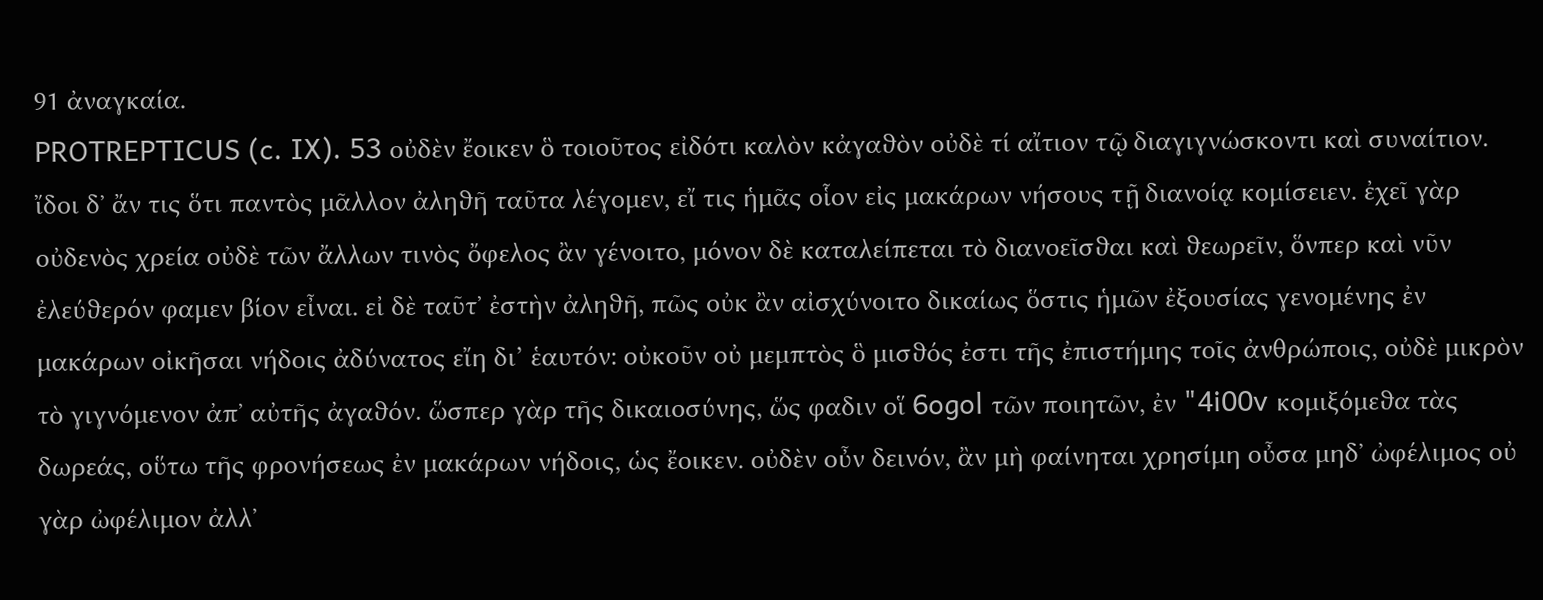91 ἀναγκαία.
PROTREPTICUS (c. IX). 53 οὐδὲν ἔοικεν ὃ τοιοῦτος εἰδότι καλὸν κἀγαϑὸν οὐδὲ τί αἴτιον τῷ διαγιγνώσκοντι καὶ συναίτιον. ἴδοι δ᾽ ἄν τις ὅτι παντὸς μᾶλλον ἀληϑῆ ταῦτα λέγομεν, εἴ τις ἡμᾶς οἷον εἰς μακάρων νήσους τῇ διανοίᾳ κομίσειεν. ἐχεῖ γὰρ οὐδενὸς χρεία οὐδὲ τῶν ἄλλων τινὸς ὄφελος ἂν γένοιτο, μόνον δὲ καταλείπεται τὸ διανοεῖσϑαι καὶ ϑεωρεῖν, ὅνπερ καὶ νῦν ἐλεύϑερόν φαμεν βίον εἶναι. εἰ δὲ ταῦτ᾽ ἐστὴν ἀληϑῆ, πῶς οὐκ ἂν αἰσχύνοιτο δικαίως ὅστις ἡμῶν ἐξουσίας γενομένης ἐν μακάρων οἰκῆσαι νήδοις ἀδύνατος εἴη δι’ ἑαυτόν: οὐκοῦν οὐ μεμπτὸς ὃ μισϑός ἐστι τῆς ἐπιστήμης τοῖς ἀνθρώποις, οὐδὲ μικρὸν τὸ γιγνόμενον ἀπ᾽ αὐτῆς ἀγαϑόν. ὥσπερ γὰρ τῆς δικαιοσύνης, ὥς φαδιν οἵ 6ogol τῶν ποιητῶν, ἐν "4i00v κομιξόμεϑα τὰς δωρεάς, οὕτω τῆς φρονήσεως ἐν μακάρων νήδοις, ὡς ἔοικεν. οὐδὲν οὖν δεινόν, ἂν μὴ φαίνηται χρησίμη οὖσα μηδ᾽ ὠφέλιμος οὐ γὰρ ὠφέλιμον ἀλλ᾽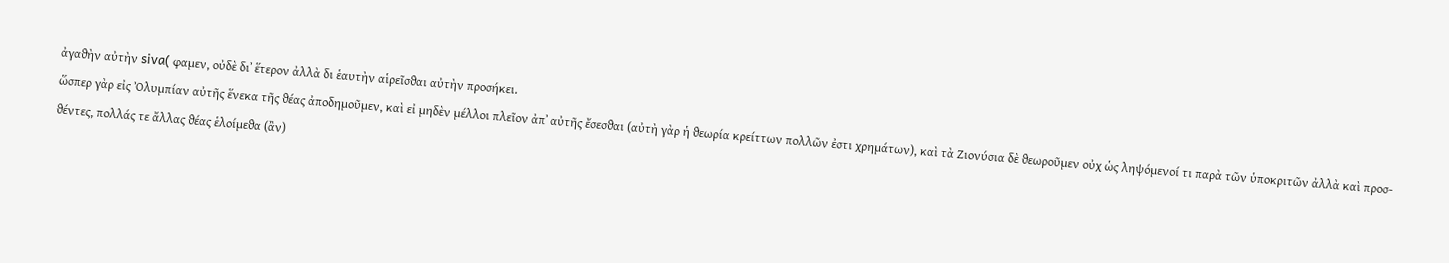ἀγαϑὴν αὐτὴν siva( φαμεν, οὐδὲ δι᾽ ἕτερον ἀλλὰ δι ἑαυτὴν αἱρεῖσϑαι αὐτὴν προσήκει.
ὥσπερ γὰρ εἰς Ὀλυμπίαν αὐτῆς ἕνεκα τῆς ϑέας ἀποδημοῦμεν, καὶ εἰ μηδὲν μέλλοι πλεῖον ἀπ᾿ αὐτῆς ἔσεσϑαι (αὐτὴ γὰρ ἡ ϑεωρία κρείττων πολλῶν ἐστι χρημάτων), καὶ τὰ Ζιονύσια δὲ ϑεωροῦμεν οὐχ ὡς ληψόμενοί τι παρὰ τῶν ὑποκριτῶν ἀλλὰ καὶ προσ- ϑέντες, πολλάς τε ἄλλας ϑέας ἑλοίμεϑα (ἂν)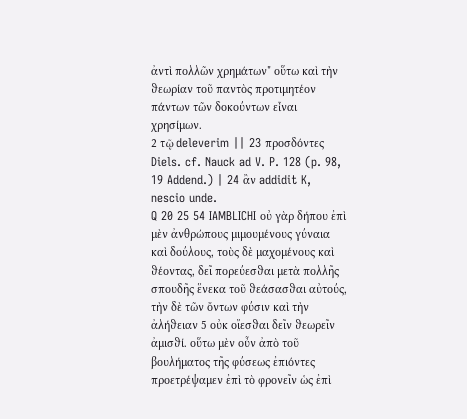ἀντὶ πολλῶν χρημάτων" οὕτω καὶ τὴν ϑεωρίαν τοῦ παντὸς προτιμητέον πάντων τῶν δοκούντων εἶναι χρησίμων.
2 τῷ deleverim || 23 προσδόντες Diels. cf. Nauck ad V. P. 128 (p. 98, 19 Addend.) | 24 ἂν addidit K, nescio unde.
Q 20 25 54 IAMBLICHI οὐ γὰρ δήπου ἐπὶ μὲν ἀνθρώπους μιμουμένους γύναια καὶ δούλους, τοὺς δὲ μαχομένους καὶ ϑέοντας, δεῖ πορεύεσϑαι μετὰ πολλῆς σπουδῆς ἕνεκα τοῦ ϑεάσασϑαι αὐτούς, τὴν δὲ τῶν ὄντων φύσιν καὶ τὴν ἀλήϑειαν 5 οὐκ οἴεσϑαι δεῖν ϑεωρεῖν ἀμισϑί. οὕτω μὲν οὖν ἀπὸ τοῦ βουλήματος τῆς φύσεως ἐπιόντες προετρέψαμεν ἐπὶ τὸ φρονεῖν ὡς ἐπὶ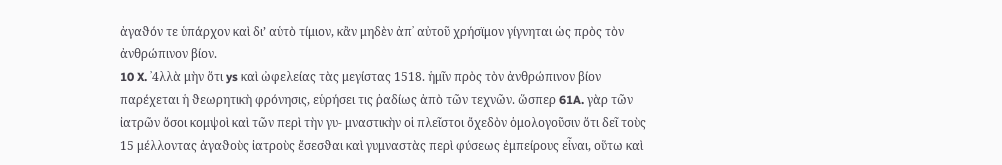ἀγαϑόν τε ὑπάρχον καὶ δι’ αὑτὸ τίμιον, κἂν μηδὲν ἀπ᾿ αὐτοῦ χρήσϊμον γίγνηται ὡς πρὸς τὸν ἀνθρώπινον βίον.
10 X. ᾿4λλὰ μὴν ὅτι ys καὶ ὠφελείας τὰς μεγίστας 1518. ἡμῖν πρὸς τὸν ἀνθρώπινον βίον παρέχεται ἡ ϑεωρητικὴ φρόνησις, εὑρήσει τις ῥαδίως ἀπὸ τῶν τεχνῶν. ὥσπερ 61A. γὰρ τῶν ἰατρῶν ὅσοι κομψοὶ καὶ τῶν περὶ τὴν γυ- μναστικὴν οἱ πλεῖστοι ὄχεδὸν ὁμολογοῦσιν ὅτι δεῖ τοὺς 15 μέλλοντας ἀγαϑοὺς ἰατροὺς ἔσεσϑαι καὶ γυμναστὰς περὶ φύσεως ἐμπείρους εἶναι, οὕτω καὶ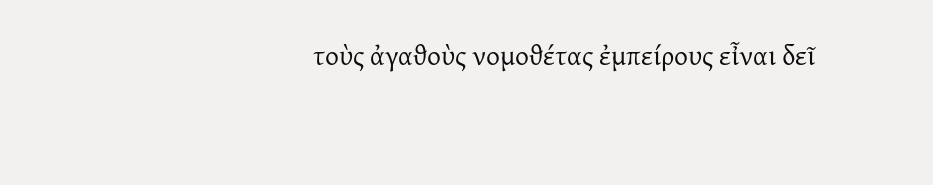τοὺς ἀγαϑοὺς νομοϑέτας ἐμπείρους εἶναι δεῖ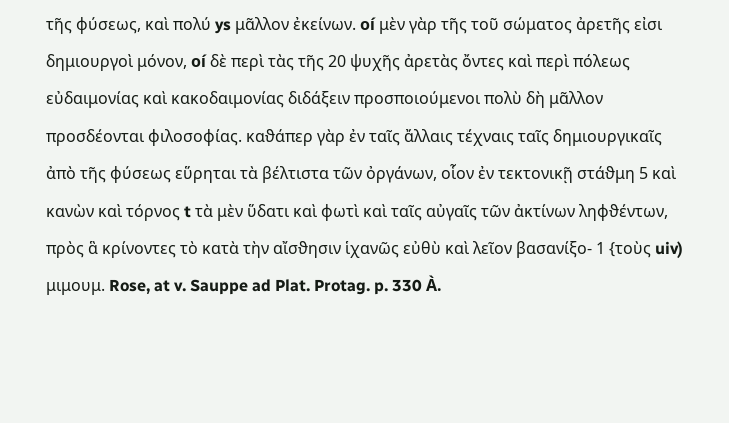τῆς φύσεως, καὶ πολύ ys μᾶλλον ἐκείνων. oí μὲν γὰρ τῆς τοῦ σώματος ἀρετῆς εἰσι δημιουργοὶ μόνον, oí δὲ περὶ τὰς τῆς 20 ψυχῆς ἀρετὰς ὄντες καὶ περὶ πόλεως εὐδαιμονίας καὶ κακοδαιμονίας διδάξειν προσποιούμενοι πολὺ δὴ μᾶλλον προσδέονται φιλοσοφίας. καϑάπερ γὰρ ἐν ταῖς ἄλλαις τέχναις ταῖς δημιουργικαῖς ἀπὸ τῆς φύσεως εὕρηται τὰ βέλτιστα τῶν ὀργάνων, οἷον ἐν τεκτονικῇ στάϑμη 5 καὶ κανὼν καὶ τόρνος t τὰ μὲν ὕδατι καὶ φωτὶ καὶ ταῖς αὐγαῖς τῶν ἀκτίνων ληφϑέντων, πρὸς ἃ κρίνοντες τὸ κατὰ τὴν αἴσϑησιν ἱχανῶς εὐθὺ καὶ λεῖον βασανίξο- 1 {τοὺς uiv) μιμουμ. Rose, at v. Sauppe ad Plat. Protag. p. 330 À.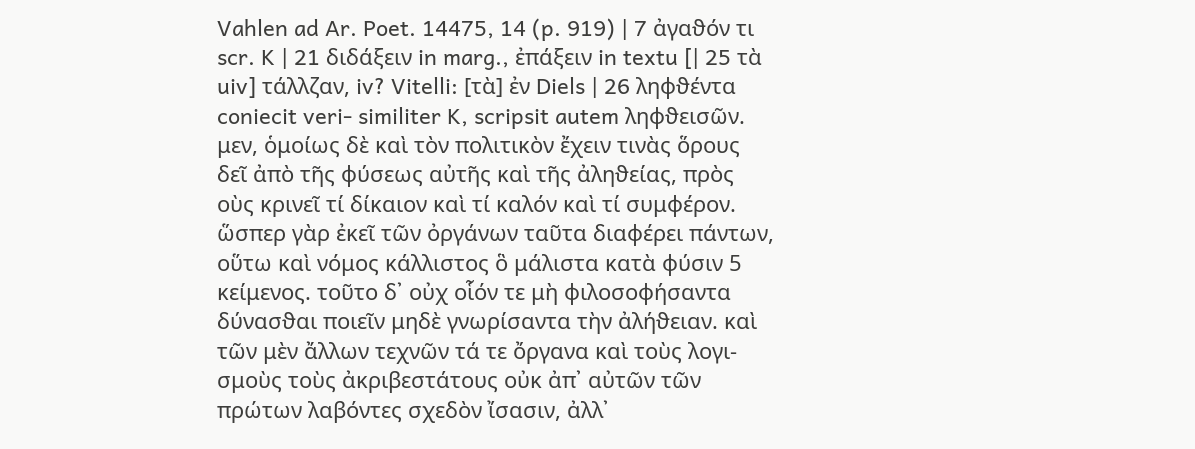Vahlen ad Ar. Poet. 14475, 14 (p. 919) | 7 ἀγαϑόν τι scr. K | 21 διδάξειν in marg., ἐπάξειν in textu [| 25 τὰ uiv] τάλλζαν, iv? Vitelli: [τὰ] ἐν Diels | 26 ληφϑέντα coniecit veri- similiter K, scripsit autem ληφϑεισῶν.
μεν, ὁμοίως δὲ καὶ τὸν πολιτικὸν ἔχειν τινὰς ὅρους δεῖ ἀπὸ τῆς φύσεως αὐτῆς καὶ τῆς ἀληϑείας, πρὸς οὺς κρινεῖ τί δίκαιον καὶ τί καλόν καὶ τί συμφέρον. ὥσπερ γὰρ ἐκεῖ τῶν ὀργάνων ταῦτα διαφέρει πάντων, οὕτω καὶ νόμος κάλλιστος ὃ μάλιστα κατὰ φύσιν 5 κείμενος. τοῦτο δ᾽ οὐχ οἷόν τε μὴ φιλοσοφήσαντα δύνασϑαι ποιεῖν μηδὲ γνωρίσαντα τὴν ἀλήϑειαν. καὶ τῶν μὲν ἄλλων τεχνῶν τά τε ὄργανα καὶ τοὺς λογι- σμοὺς τοὺς ἀκριβεστάτους οὐκ ἀπ᾿ αὐτῶν τῶν πρώτων λαβόντες σχεδὸν ἴσασιν, ἀλλ᾽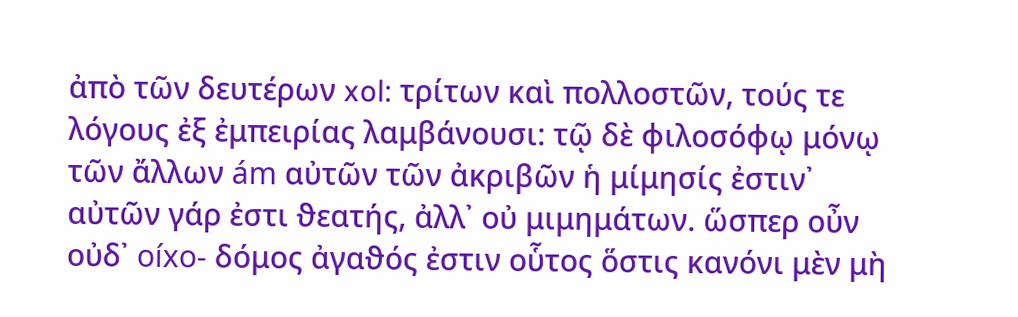ἀπὸ τῶν δευτέρων xol: τρίτων καὶ πολλοστῶν, τούς τε λόγους ἐξ ἐμπειρίας λαμβάνουσι: τῷ δὲ φιλοσόφῳ μόνῳ τῶν ἄλλων ám αὐτῶν τῶν ἀκριβῶν ἡ μίμησίς ἐστιν᾽ αὐτῶν γάρ ἐστι ϑεατής, ἀλλ᾽ οὐ μιμημάτων. ὥσπερ οὖν οὐδ᾽ oíxo- δόμος ἀγαϑός ἐστιν οὗτος ὅστις κανόνι μὲν μὴ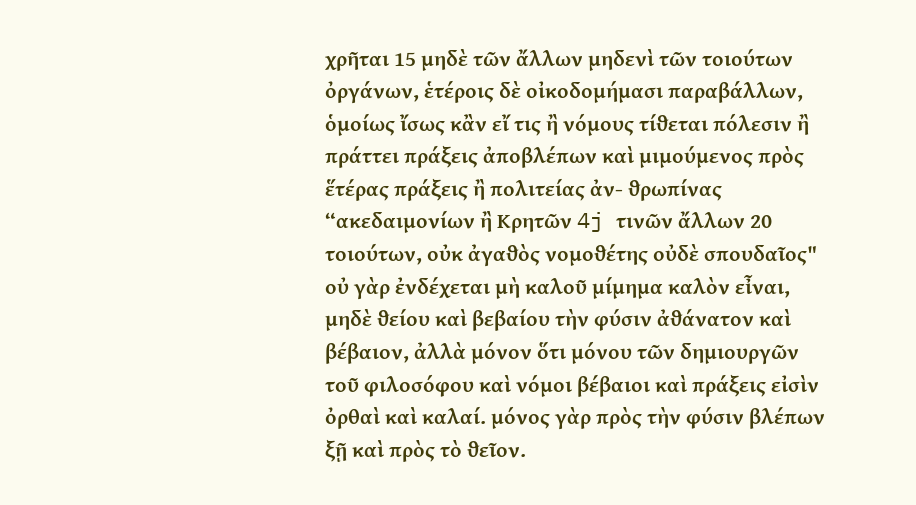χρῆται 15 μηδὲ τῶν ἄλλων μηδενὶ τῶν τοιούτων ὀργάνων, ἑτέροις δὲ οἰκοδομήμασι παραβάλλων, ὁμοίως ἴσως κἂν εἴ τις ἢ νόμους τίϑεται πόλεσιν ἢ πράττει πράξεις ἀποβλέπων καὶ μιμούμενος πρὸς ἕτέρας πράξεις ἢ πολιτείας ἀν- ϑρωπίνας “ακεδαιμονίων ἢ Κρητῶν 4j τινῶν ἄλλων 20 τοιούτων, οὐκ ἀγαϑὸς νομοϑέτης οὐδὲ σπουδαῖος" οὐ γὰρ ἐνδέχεται μὴ καλοῦ μίμημα καλὸν εἶναι, μηδὲ ϑείου καὶ βεβαίου τὴν φύσιν ἀϑάνατον καὶ βέβαιον, ἀλλὰ μόνον ὅτι μόνου τῶν δημιουργῶν τοῦ φιλοσόφου καὶ νόμοι βέβαιοι καὶ πράξεις εἰσὶν ὀρθαὶ καὶ καλαί. μόνος γὰρ πρὸς τὴν φύσιν βλέπων ξῇ καὶ πρὸς τὸ ϑεῖον.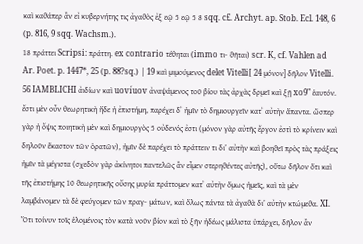καὶ καϑάπερ ἂν εἰ κυβερνήτης τις ἀγαϑὸς ἐξ εῷ 5 εῷ 5 8 sqq. c£. Archyt. ap. Stob. Ecl. 148, 6 (p. 816, 9 sqq. Wachsm.).
18 πράττει Scripsi: πράττη. ex contrario τέθηται (immo τι- ϑῆται) scr. K, cf. Vahlen ad Ar. Poet. p. 1447*, 25 (p. 88?sq.) | 19 καὶ μιμούμενος delet Vitelli[ 24 μόνον] δῆλον Vitelli.
56 IAMBLICHI ἀιδίων καὶ uovíuov ἀναψάμενος τοῦ βίου τὰς ἀρχὰς δρμεῖ καὶ ξῇ xo9" ἑαυτόν. ἔστι μὲν οὖν θεωρητικὴ ἥδε ἡ ἐπιστήμη, παρέχει δ᾽ ἡμῖν τὸ δημιουργεῖν κατ᾽ αὐτὴν ἅπαντα. ὥσπερ γὰρ ἡ ὄψις ποιητικὴ μὲν καὶ δημιουργὸς 5 οὐδενός ἐστι (μόνον γὰρ αὐτῆς ἔργον ἐστὶ τὸ κρίνειν καὶ δηλοῦν ἕκαστον τῶν ὁρατῶν), ἡμῖν δὲ παρέχει τὸ πράττειν τι δι’ αὐτὴν καὶ βοηϑεῖ πρὸς τὰς πράξεις ἡμῖν τὰ μέγιστα (σχεδὸν γὰρ ἀκίνητοι παντελῶς ἂν εἶμεν στερηϑέντες αὐτῆς), οὕτω δῆλον ὅτι καὶ τῆς ἐπιστήμης 10 ϑεωρητικῆς οὔσης μυρία πράττομεν κατ᾽ αὐτὴν ὅμως ἡμεῖς, καὶ τὰ μὲν λαμβάνομεν τὰ δὲ φεύγομεν τῶν πραγ- μάτων, καὶ ὅλως πάντα τὰ ἀγαϑὰ δι’ αὐτὴν κτώμεϑα. XI. Ὅτι τοίνυν τοῖς ἑλομένοις τὸν κατὰ νοῦν βίον καὶ τὸ ξῆν ἡδέως μάλιστα ὑπάρχει, δῆλον ἂν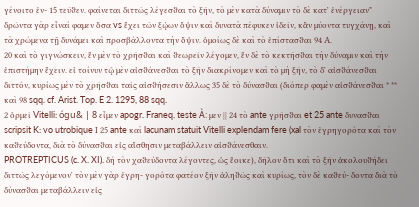γένοιτο ἐν- 15 τεῦϑεν. φαίνεται διττῶς λέγεσϑαι τὸ ξῆν, τὸ μὲν κατὰ δύναμιν τὸ δὲ κατ᾽ ἐνέργειαν" δρῶντα γὰρ εἶναί φαμεν ὅσα vs ἔχει τῶν ξῴων ὄψιν καὶ δυνατὰ πέφυκεν ἰδεῖν, κἂν μύοντα τυγχάνῃ, καὶ τὰ χρώμενα τῇ δυνάμει καὶ προσβάλλοντα τὴν ὄψιν. ὁμοίως δὲ καὶ τὸ ἐπίστασϑαι 94 Α.
20 καὶ τὸ γιγνώσκειν, ἕν μὲν τὸ χρῆσϑαι καὶ ϑεωρεῖν λέγομεν, ἕν δὲ τὸ κεκτῆσϑαι τὴν δύναμιν καὶ τὴν ἐπιστήμην ἔχειν. εἰ τοίνυν τῷ μὲν αἰσϑάνεσϑαι τὸ ξῆν διακρίνομεν καὶ τὸ μὴ ξῆν, τὸ δ᾽ αἰσϑάνεσϑαι διττόν, κυρίως μὲν τὸ χρῆσϑαι ταῖς αἰσϑήσεσιν ἄλλως 35 δὲ τὸ δύνασϑαι (διόπερ φαμὲν αἰσϑάνεσϑαι * ** καὶ 98 sqq. cf. Arist. Top. E 2. 1295, 88 sqq.
2 ὁρμεῖ Vitelli: ógu& | 8 εἶμεν apogr. Franeq. teste À: μεν || 24 τὸ ante γρῆσϑαι et 25 ante δυνασϑαι scripsit K: vo utrobique Ι 25 ante καὶ lacunam statuit Vitelli explendam fere (xal τὸν ἐγρηγορότα καὶ τὸν καϑεύδοντα, διὰ τὸ δύνασϑαι εἰς αἴσθησιν μεταβάλλειν αἰσϑάνεσθαιν.
PROTREPTICUS (c. X. XI). δή τὸν χαϑεύδοντα λέγοντες, ὡς ἔοικε), δῆλον ὅτι καὶ τὸ ξῆν ἀκολουϑήδει διττῶς λεγόμενον᾽ τὸν μὲν γὰρ ἐγρη- γορότα φατέον ξῆν ἀληϑῶς καὶ κυρίως, τὸν δὲ καϑεύ- δοντα διὰ τὸ δύνασϑαι μεταβάλλειν εἰς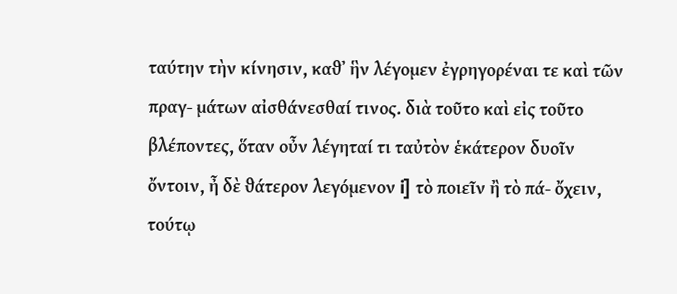ταύτην τὴν κίνησιν, καϑ᾽ ἣν λέγομεν ἐγρηγορέναι τε καὶ τῶν πραγ- μάτων αἰσθάνεσθαί τινος. διὰ τοῦτο καὶ εἰς τοῦτο βλέποντες, ὅταν οὖν λέγηταί τι ταὐτὸν ἑκάτερον δυοῖν ὄντοιν, ἦ δὲ ϑάτερον λεγόμενον i] τὸ ποιεῖν ἢ τὸ πά- ὄχειν, τούτῳ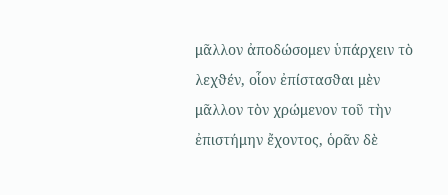μᾶλλον ἀποδώσομεν ὑπάρχειν τὸ λεχϑέν, οἷον ἐπίστασϑαι μὲν μᾶλλον τὸν χρώμενον τοῦ τὴν ἐπιστήμην ἔχοντος, ὁρᾶν δὲ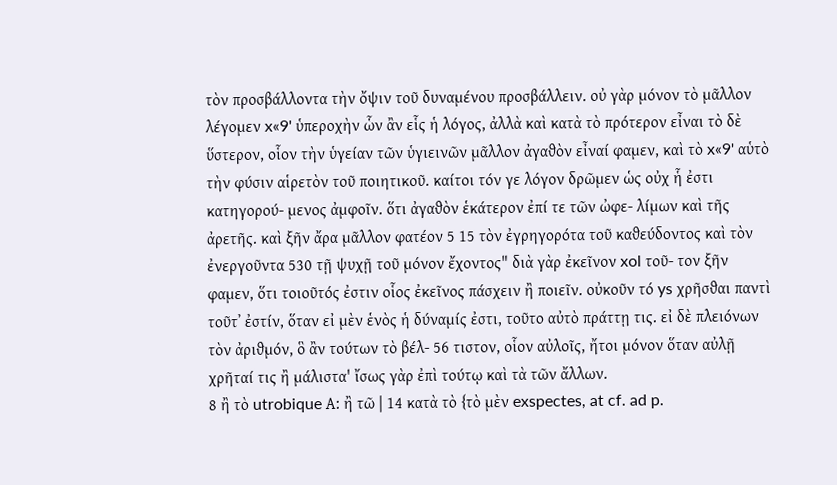τὸν προσβάλλοντα τὴν ὄψιν τοῦ δυναμένου προσβάλλειν. οὐ γὰρ μόνον τὸ μᾶλλον λέγομεν x«9' ὑπεροχὴν ὧν ἂν εἷς ἡ λόγος, ἀλλὰ καὶ κατὰ τὸ πρότερον εἶναι τὸ δὲ ὕστερον, οἷον τὴν ὑγείαν τῶν ὑγιεινῶν μᾶλλον ἀγαϑὸν εἶναί φαμεν, καὶ τὸ x«9' αὑτὸ τὴν φύσιν αἱρετὸν τοῦ ποιητικοῦ. καίτοι τόν γε λόγον δρῶμεν ὡς οὐχ ἧ ἐστι κατηγορού- μενος ἀμφοῖν. ὅτι ἀγαϑὸν ἑκάτερον ἐπί τε τῶν ὠφε- λίμων καὶ τῆς ἀρετῆς. καὶ ξῆν ἄρα μᾶλλον φατέον 5 15 τὸν ἐγρηγορότα τοῦ καϑεύδοντος καὶ τὸν ἐνεργοῦντα 530 τῇ ψυχῇ τοῦ μόνον ἔχοντος" διὰ γὰρ ἐκεῖνον xol τοῦ- τον ξῆν φαμεν, ὅτι τοιοῦτός ἐστιν οἷος ἐκεῖνος πάσχειν ἢ ποιεῖν. οὐκοῦν τό ys χρῆσϑαι παντὶ τοῦτ᾽ ἐστίν, ὅταν εἰ μὲν ἑνὸς ἡ δύναμίς ἐστι, τοῦτο αὐτὸ πράττῃ τις. εἰ δὲ πλειόνων τὸν ἀριϑμόν, ὃ ἂν τούτων τὸ βέλ- 56 τιστον, οἷον αὐλοῖς, ἤτοι μόνον ὅταν αὐλῇ χρῆταί τις ἢ μάλιστα' ἴσως γὰρ ἐπὶ τούτῳ καὶ τὰ τῶν ἄλλων.
8 ἢ τὸ utrobique Α: ἢ τῶ | 14 κατὰ τὸ {τὸ μὲν exspectes, at cf. ad p.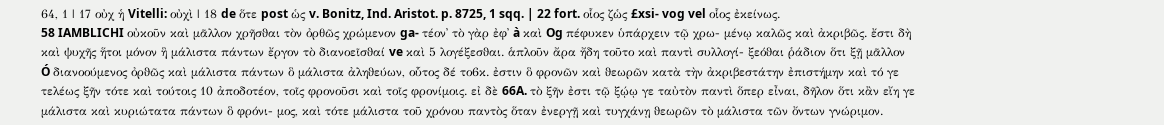64, 1 | 17 οὐχ ἡ Vitelli: οὐχὶ | 18 de ὅτε post ὡς v. Bonitz, Ind. Aristot. p. 8725, 1 sqq. | 22 fort. οἷος ζὡς £xsi- vog vel οἷος ἐκείνως.
58 IAMBLICHI οὐκοῦν καὶ μᾶλλον χρῆσϑαι τὸν ὀρθῶς χρώμενον ga- τέον᾽ τὸ γὰρ ἐφ᾽ à καὶ Og πέφυκεν ὑπάρχειν τῷ χρω- μένῳ καλῶς καὶ ἀκριβῶς. ἔστι δὴ καὶ ψυχῆς ἥτοι μόνον ἣ μάλιστα πάντων ἔργον τὸ διανοεῖσϑαί ve καὶ 5 λογέξεσϑαι. ἁπλοῦν ἄρα ἤδη τοῦτο καὶ παντὶ συλλογί- ξεόϑαι ῥάδιον ὅτι ξῇ μᾶλλον Ó διανοούμενος ὀρϑῶς καὶ μάλιστα πάντων ὃ μάλιστα ἀληϑεύων, οὗτος δέ το6κ. ἐστιν ὃ φρονῶν καὶ ϑεωρῶν κατὰ τὴν ἀκριβεστάτην ἐπιστήμην καὶ τό γε τελέως ξῆν τότε καὶ τούτοις 10 ἀποδοτέον, τοῖς φρονοῦσι καὶ τοῖς φρονίμοις. εἰ δὲ 66A. τὸ ξῆν ἐστι τῷ ξῴῳ γε ταὐτὸν παντὶ ὅπερ εἶναι, δῆλον ὅτι κἂν εἴη γε μάλιστα καὶ κυριώτατα πάντων ὃ φρόνι- μος, καὶ τότε μάλιστα τοῦ χρόνου παντὸς ὅταν ἐνεργῇ καὶ τυγχάνῃ ϑεωρῶν τὸ μάλιστα τῶν ὄντων γνώριμον.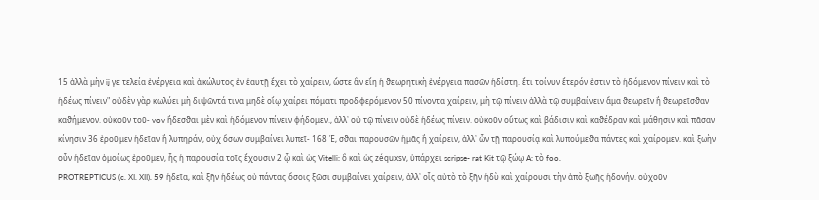15 ἀλλὰ μὴν ij γε τελεία ἐνέργεια καὶ ἀκώλυτος ἐν ἑαυτῇ ἔχει τὸ χαίρειν, ὥστε ἂν εἴη ἡ ϑεωρητικὴ ἐνέργεια πασῶν ἡδίστη. ἔτι τοίνυν ἕτερόν ἐστιν τὸ ἡδόμενον πίνειν καὶ τὸ ἡδέως πίνειν" οὐδὲν γὰρ κωλύει μὴ διψῶντά τινα μηδὲ οἵῳ χαίρει πόματι προδφερόμενον 50 πίνοντα χαίρειν, μὴ τῷ πίνειν ἀλλὰ τῷ συμβαίνειν ἅμα ϑεωρεῖν ἢ ϑεωρεῖσϑαν καϑήμενον. οὐκοῦν τοῦ- vov ἥδεσϑαι μὲν καὶ ἡδόμενον πίνειν φήδομεν., ἀλλ᾽ οὐ τῷ πίνειν οὐδὲ ἡδέως πίνειν. οὐκοῦν οὕτως καὶ βάδισιν καὶ καϑέδραν καὶ μάθησιν καὶ πᾶσαν κίνησιν 36 ἐροῦμεν ἡδεῖαν ἢ λυπηράν, οὐχ ὅσων συμβαίνει λυπεῖ- 168 Ἑ, σϑαι παρουσῶν ἡμᾶς ἢ χαίρειν, ἀλλ᾽ ὧν τῇ παρουσίᾳ καὶ λυπούμεϑα πάντες καὶ χαίρομεν. καὶ ξωὴν οὖν ἡδεῖαν ὁμοίως ἐροῦμεν, ἧς ἡ παρουσία τοῖς ἔχουσιν 2 ᾧ καὶ ὡς Vitelli: ὃ καὶ ὡς zéquxsv, ὑπάρχει scripse- rat Kit τῷ ξώῳ A: τὸ foo.
PROTREPTICUS (c. XI. XII). 59 ἡδεῖα, καὶ ξῆν ἡδέως οὐ πάντας ὅσοις ξῶσι συμβαίνει χαίρειν, ἀλλ᾽ οἷς αὐτὸ τὸ ξῆν ἡδὺ καὶ χαίρουσι τὴν ἀπὸ ξωῆς ἡδονήν. οὐχοῦν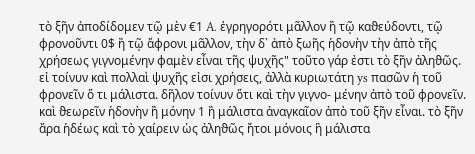τὸ ξῆν ἀποδίδομεν τῷ μὲν €1 A. ἐγρηγορότι μᾶλλον ἢ τῷ καϑεύδοντι, τῷ φρονοῦντι 0$ ἢ τῷ ἄφρονι μᾶλλον, τὴν δ᾽ ἀπὸ ξωῆς ἡδονὴν τὴν ἀπὸ τῆς χρήσεως γιγνομένην φαμὲν εἶναι τῆς ψυχῆς" τοῦτο γάρ ἐστι τὸ ξῆν ἀληϑῶς. εἰ τοίνυν καὶ πολλαὶ ψυχῆς εἰσι χρήσεις, ἀλλὰ κυριωτάτη ys πασῶν ἡ τοῦ φρονεῖν ὅ τι μάλιστα. δῆλον τοίνυν ὅτι καὶ τὴν γιγνο- μένην ἀπὸ τοῦ φρονεῖν. καὶ ϑεωρεῖν ἡδονὴν ἢ μόνην 1 ἢ μάλιστα ἀναγκαῖον ἀπὸ τοῦ ξῆν εἶναι. τὸ ξῆν ἄρα ἡδέως καὶ τὸ χαίρειν ὡς ἀληϑῶς ἤτοι μόνοις ἣ μάλιστα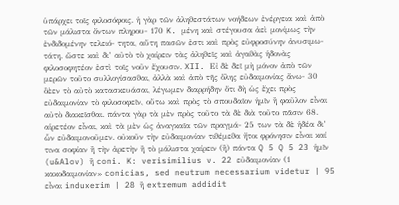ὑπάρχει τοῖς φιλοσόφοις. ἡ γὰρ τῶν ἀληϑεστάτων νοήδεων ἐνέργεια καὶ ἀπὸ τῶν μάλιστα ὄντων πληρου- 170 K. μένη καὶ στέγουσα ἀεὶ μονίμως τὴν ἐνδιδομένην τελειό- τητα, αὕτη πασῶν ἐστι καὶ πρὸς εὐφροσύνην ἀνυσιμω- τάτη. ὥστε καὶ δι’ αὐτὸ τὸ χαίρειν τὰς ἀληϑεῖς καὶ ἀγαϑὰς ἡδονὰς φιλοσοφητέον ἐστὶ τοῖς νοῦν ἔχουσιν. XII. Εἰ δὲ δεῖ μὴ μόνον ἀπὸ τῶν μερῶν τοῦτο συλλογίσασϑαι, ἀλλὰ καὶ ἀπὸ τῆς ὅλης εὐδαιμονίας ἄνω- 30 ὃὲεν τὸ αὐτὸ κατασκευάσαι, λέγωμεν διαρρήδην ὅτι δὴ ὡς ἔχει πρὸς εὐδαιμονίαν τὸ φιλοσοφεῖν, οὕτω καὶ πρὸς τὸ σπουδαῖον ἡμῖν ἢ φαῦλον εἶναι αὐτὸ διακεῖσθαι. πάντα γὰρ τὰ μὲν πρὸς τοῦτο τὰ δὲ διὰ τοῦτο πᾶσιν 68. αἱρετέον εἶναι, καὶ τὰ μὲν ὡς ἀναγκαῖα τῶν πραγμά- 25 των τὰ δὲ ἡδέα δι’ ὧν εὐδαιμονοῦμεν. οὐκοῦν τὴν εὐδαιμονίαν τιϑέμεϑα ἤτοι φρόνησιν εἶναι καί τινα σοφίαν ἢ τὴν ἀρετὴν ἢ τὸ μάλιστα χαίρειν (ἢ) πάντα Q 5 Q 5 23 ἡμῖν (u&Alov) ἢ coni. K: verisimilius v. 22 εὐδαιμονίαν (1 κακοδαιμονίαν» conicias, sed neutrum necessarium videtur | 95 εἶναι induxerim | 28 ἢ extremum addidit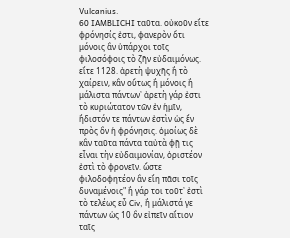Vulcanius.
60 IAMBLICHI ταῦτα. οὐκοῦν εἴτε φρόνησίς ἐστι, φανερὸν ὅτι μόνοις ἂν ὑπάρχοι τοῖς φιλοσόφοις τὸ ζῆν εὐδαιμόνως. εἴτε 1128. ἀρετὴ ψυχῆς ἢ τὸ χαίρειν, κἂν οὕτως ἢ μόνοις ἢ μάλιστα πάντων᾽ ἀρετὴ γάρ ἐστι τὸ κυριώτατον τῶν ἐν ἡμῖν, ἥδιστόν τε πάντων ἐστὶν ὡς ἕν πρὸς ὃν ἡ φρόνησις. ὁμοίως δὲ κἂν ταῦτα πάντα ταὐτὰ φῇ τις εἶναι τὴν εὐδαιμονίαν, ὁριστέον ἐστὶ τὸ φρονεῖν. ὥστε φιλοδοφητέον ἂν εἴη πᾶσι τοῖς δυναμένοις" ἢ γάρ τοι τοῦτ᾽ ἐστὶ τὸ τελέως εὖ Civ, ἢ μάλιστά γε πάντων ὡς 10 ὃν εἰπεῖν αἴτιον ταῖς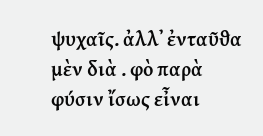ψυχαῖς. ἀλλ᾽ ἐνταῦϑα μὲν διὰ . φὸ παρὰ φύσιν ἴσως εἶναι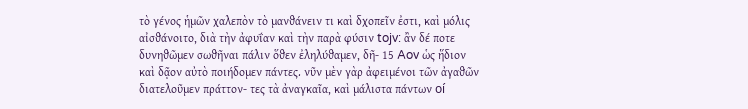τὸ γένος ἡμῶν χαλεπὸν τὸ μανϑάνειν τι καὶ δχοπεῖν ἐστι, καὶ μόλις αἰσϑάνοιτο, διὰ τὴν ἀφυΐαν καὶ τὴν παρὰ φύσιν tojv: ἂν δέ ποτε δυνηϑῶμεν σωϑῆναι πάλιν ὅϑεν ἐληλύϑαμεν, δῆ- 15 Aov ὡς ἥδιον καὶ δᾷον αὐτὸ ποιήδομεν πάντες. νῦν μὲν γὰρ ἀφειμένοι τῶν ἀγαϑῶν διατελοῦμεν πράττον- τες τὰ ἀναγκαῖα, καὶ μάλιστα πάντων oí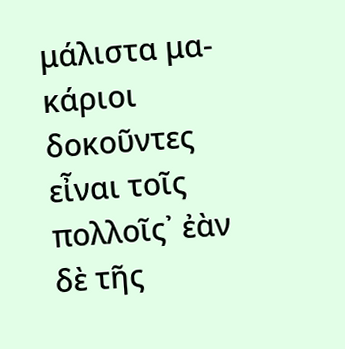μάλιστα μα- κάριοι δοκοῦντες εἶναι τοῖς πολλοῖς᾽ ἐὰν δὲ τῆς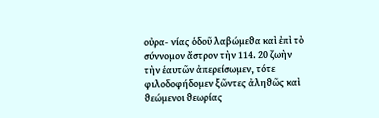οὐρα- νίας ὁδοῦ λαβώμεϑα καὶ ἐπὶ τὸ σύννομον ἄστρον τὴν 114. 20 ζωὴν τὴν ἑαυτῶν ἀπερείσωμεν, τότε φιλοδοφήδομεν ξῶντες ἀληϑῶς καὶ ϑεώμενοι ϑεωρίας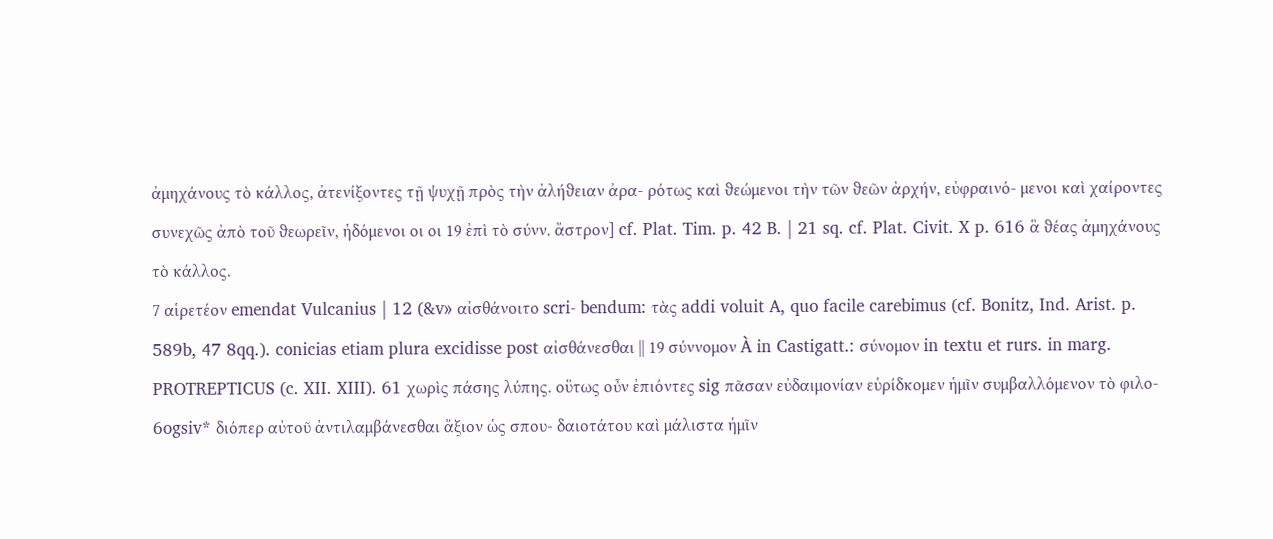ἀμηχάνους τὸ κάλλος, ἀτενίξοντες τῇ ψυχῇ πρὸς τὴν ἀλήϑειαν ἀρα- ρότως καὶ ϑεώμενοι τὴν τῶν ϑεῶν ἀρχήν, εὐφραινό- μενοι καὶ χαίροντες συνεχῶς ἀπὸ τοῦ ϑεωρεῖν, ἡδόμενοι οι οι 19 ἐπὶ τὸ σύνν. ἄστρον] cf. Plat. Tim. p. 42 B. | 21 sq. cf. Plat. Civit. X p. 616 ἃ ϑέας ἀμηχάνους τὸ κάλλος.
7 αἱρετέον emendat Vulcanius | 12 (&v» αἰσθάνοιτο scri- bendum: τὰς addi voluit A, quo facile carebimus (cf. Bonitz, Ind. Arist. p. 589b, 47 8qq.). conicias etiam plura excidisse post αἰσθάνεσθαι || 19 σύννομον À in Castigatt.: σύνομον in textu et rurs. in marg.
PROTREPTICUS (c. XII. XIII). 61 χωρὶς πάσης λύπης. οὕτως οὖν ἐπιόντες sig πᾶσαν εὐδαιμονίαν εὑρίδκομεν ἡμῖν συμβαλλόμενον τὸ φιλο- 6ogsiv* διόπερ αὐτοῦ ἀντιλαμβάνεσθαι ἄξιον ὡς σπου- δαιοτάτου καὶ μάλιστα ἡμῖν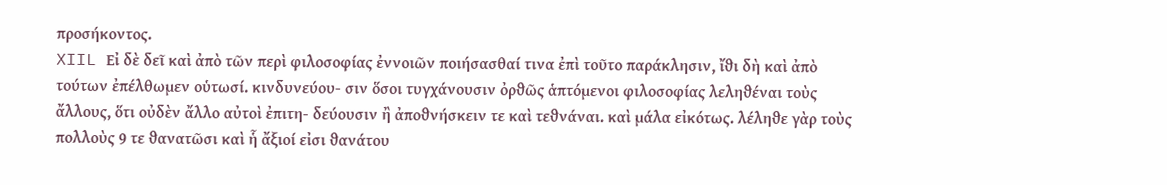προσήκοντος.
XIIL Εἰ δὲ δεῖ καὶ ἀπὸ τῶν περὶ φιλοσοφίας ἐννοιῶν ποιήσασθαί τινα ἐπὶ τοῦτο παράκλησιν, ἴϑι δὴ καὶ ἀπὸ τούτων ἐπέλθωμεν οὑτωσί. κινδυνεύου- σιν ὅσοι τυγχάνουσιν ὀρϑῶς ἁπτόμενοι φιλοσοφίας λεληϑέναι τοὺς ἄλλους, ὅτι οὐδὲν ἄλλο αὐτοὶ ἐπιτη- δεύουσιν ἢ ἀποϑνήσκειν τε καὶ τεϑνάναι. καὶ μάλα εἰκότως. λέληϑε γὰρ τοὺς πολλοὺς 9 τε ϑανατῶσι καὶ ἧ ἄξιοί εἰσι ϑανάτου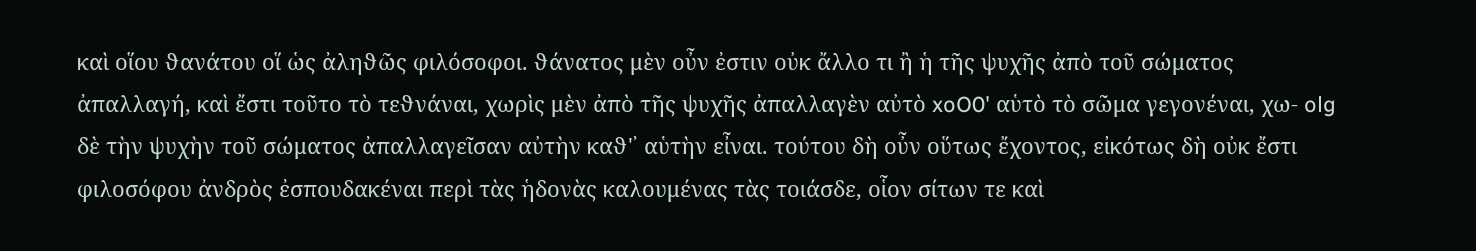καὶ οἵου ϑανάτου οἵ ὡς ἀληϑῶς φιλόσοφοι. ϑάνατος μὲν οὖν ἐστιν οὐκ ἄλλο τι ἢ ἡ τῆς ψυχῆς ἀπὸ τοῦ σώματος ἀπαλλαγή, καὶ ἔστι τοῦτο τὸ τεϑνάναι, χωρὶς μὲν ἀπὸ τῆς ψυχῆς ἀπαλλαγὲν αὐτὸ xoO0' αὑτὸ τὸ σῶμα γεγονέναι, χω- olg δὲ τὴν ψυχὴν τοῦ σώματος ἀπαλλαγεῖσαν αὐτὴν καϑ'᾿ αὑτὴν εἶναι. τούτου δὴ οὖν οὕτως ἔχοντος, εἰκότως δὴ οὐκ ἔστι φιλοσόφου ἀνδρὸς ἐσπουδακέναι περὶ τὰς ἡδονὰς καλουμένας τὰς τοιάσδε, οἷον σίτων τε καὶ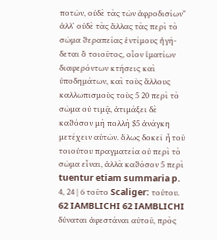ποτῶν, οὐδὲ τὰς τῶν ἀφροδισίων" ἀλλ᾽ οὐδὲ τὰς ἄλλας τὰς περὶ τὸ σῶμα ϑεραπείας ἐντίμους ἡγή- δεται ὃ τοιοῦτος, οἷον ἱματίων διαφερόντων κτήσεις καὶ ὑποδημάτων, καὶ τοὺς ἄλλους καλλωπισμοὺς τοὺς 5 20 περὶ τὸ σῶμα οὐ τιμᾷ, ἀτιμάξει δὲ καϑόσον μὴ πολλὴ $5 ἀνάγκη μετέχειν αὐτῶν. ὅλως δοκεῖ ἧ τοῦ τοιούτου πραγματεία οὐ περὶ τὸ σῶμα εἷναι, ἀλλὰ καϑόσον 5 περὶ tuentur etiam summaria p. 4, 24 | 6 τοῦτο Scaliger: τούτου.
62 IAMBLICHI 62 IAMBLICHI δύναται ἀφεστάναι αὐτοῦ, πρὸς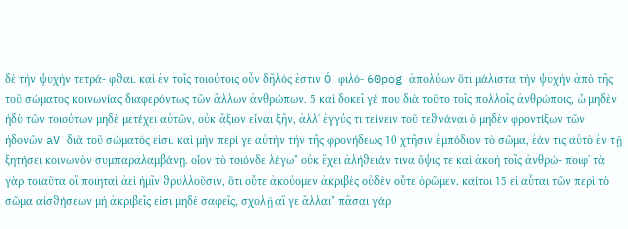δὲ τὴν ψυχὴν τετρά- φϑαι. καὶ ἐν τοῖς τοιούτοις οὖν δῆλός ἐστιν Ó φιλό- 60pog ἀπολύων ὅτι μάλιστα τὴν ψυχὴν ἀπὸ τῆς τοῦ σώματος κοινωνίας διαφερόντως τῶν ἄλλων ἀνθρώπων. 5 καὶ δοκεῖ γέ που διὰ τοῦτο τοῖς πολλοῖς ἀνθρώποις, ὦ μηδὲν ἡδὺ τῶν τοιούτων μηδὲ μετέχει αὐτῶν, οὐκ ἄξιον εἶναι ξῆν, ἀλλ᾽ ἐγγύς τι τείνειν τοῦ τεϑνάναι ὁ μηδὲν φροντίξων τῶν ἡδονῶν aV διὰ τοῦ σώματός εἰσι. καὶ μὴν περί γε αὐτὴν τὴν τῆς φρονήδεως 10 χτῆσιν ἐμπόδιον τὸ σῶμα, ἐάν τις αὐτὸ ἐν τῇ ξητήσει κοινωνὸν συμπαραλαμβάνῃ. οἷον τὸ τοιόνδε λέγω" οὐκ ἔχει ἀλήϑειάν τινα ὄψις τε καὶ ἀκοὴ τοῖς ἀνθρώ- ποιφ᾽ τὰ γὰρ τοιαῦτα οἵ ποιηταὶ ἀεὶ ἡμῖν ϑρυλλοῦσιν, ὅτι οὔτε ἀκούομεν ἀκριβὲς οὐδὲν οὔτε ὁρῶμεν. καίτοι 15 εἰ αὗται τῶν περὶ τὸ σῶμα αἰσϑήσεων μὴ ἀκριβεῖς εἰσι μηδὲ σαφεῖς, σχολῇ αἵ γε ἄλλαι" πᾶσαι γάρ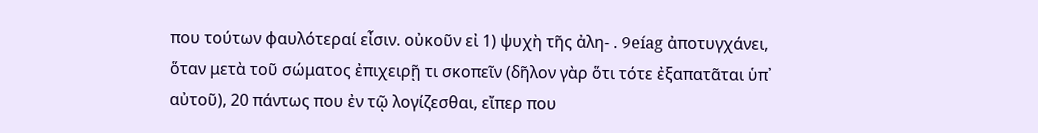που τούτων φαυλότεραί εἶσιν. οὐκοῦν εἰ 1) ψυχὴ τῆς ἀλη- . 9eíag ἀποτυγχάνει, ὅταν μετὰ τοῦ σώματος ἐπιχειρῇ τι σκοπεῖν (δῆλον γὰρ ὅτι τότε ἐξαπατᾶται ὑπ᾽ αὐτοῦ), 20 πάντως που ἐν τῷ λογίζεσθαι, εἴπερ που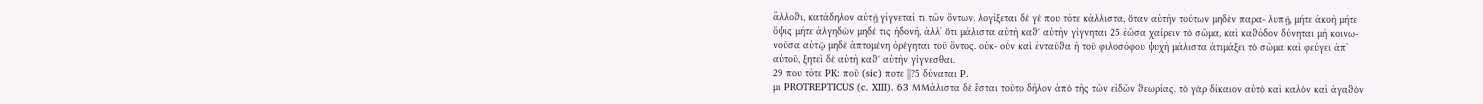ἄλλοϑι, κατάδηλον αὐτῇ γίγνεταί τι τῶν ὄντων. λογίξεται δέ γέ που τότε κάλλιστα, ὅταν αὐτὴν τούτων μηδὲν παρα- λυπῇ, μήτε ἀκοὴ μήτε ὄψις μήτε ἀλγηδὼν μηδέ τις ἡδονή, ἀλλ᾽ ὅτι μάλιστα αὐτὴ καϑ' αὑτὴν γίγνηται 25 ἐῶσα χαίρειν τὸ σῶμα, καὶ καϑόδον δύνηται μὴ κοινω- νοῦσα αὐτῷ μηδὲ ἁπτομένη ὀρέγηται τοῦ ὄντος. οὐκ- οὖν καὶ ἐνταῦϑα ἡ τοῦ φιλοσόφου ψυχὴ μάλιστα ἀτιμάξει τὸ σῶμα καὶ φεύγει ἀπ᾽ αὐτοῦ, ξητεῖ δὲ αὐτὴ καϑ' αὑτὴν γίγνεσθαι.
29 που τότε PK: ποῦ (sic) ποτε ||?5 δύναται P.
μι PROTREPTICUS (c. XIII). 63 ΜΜάλιστα δὲ ἔσται τοῦτο δῆλον ἀπὸ τῆς τῶν εἰδῶν ϑεωρίας. τὸ γὰρ δίκαιον αὐτὸ καὶ καλὸν καὶ ἀγαϑὸν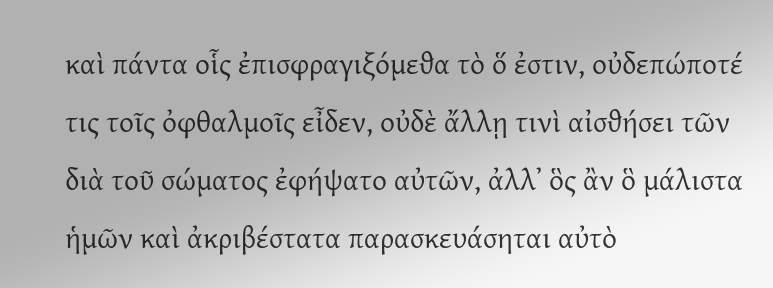καὶ πάντα οἷς ἐπισφραγιξόμεϑα τὸ ὅ ἐστιν, οὐδεπώποτέ τις τοῖς ὀφθαλμοῖς εἶδεν, οὐδὲ ἄλλῃ τινὶ αἰσϑήσει τῶν διὰ τοῦ σώματος ἐφήψατο αὐτῶν, ἀλλ᾽ ὃς ἂν ὃ μάλιστα ἡμῶν καὶ ἀκριβέστατα παρασκευάσηται αὐτὸ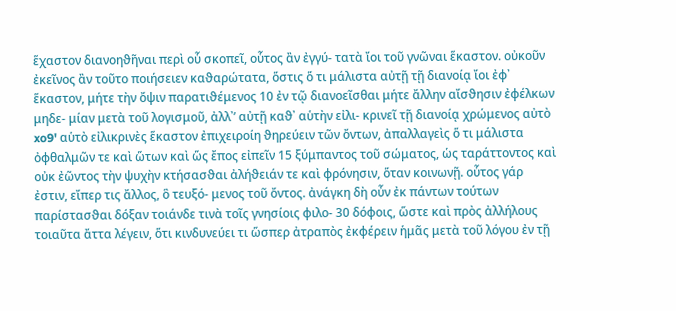ἕχαστον διανοηϑῆναι περὶ οὗ σκοπεῖ, οὗτος ἂν ἐγγύ- τατὰ ἴοι τοῦ γνῶναι ἕκαστον. οὐκοῦν ἐκεῖνος ἂν τοῦτο ποιήσειεν καϑαρώτατα, ὅστις ὅ τι μάλιστα αὐτῇ τῇ διανοίᾳ ἴοι ἐφ᾽ ἕκαστον, μήτε τὴν ὄψιν παρατιϑέμενος 10 ἐν τῷ διανοεῖσθαι μήτε ἄλλην αἴσϑησιν ἐφέλκων μηδε- μίαν μετὰ τοῦ λογισμοῦ, ἀλλ᾽’ αὐτῇ καϑ᾽ αὑτὴν εἰλι- κρινεῖ τῇ διανοίᾳ χρώμενος αὐτὸ xo9' αὑτὸ εἰλικρινὲς ἕκαστον ἐπιχειροίη ϑηρεύειν τῶν ὄντων, ἀπαλλαγεὶς ὅ τι μάλιστα ὀφθαλμῶν τε καὶ ὥτων καὶ ὥς ἔπος εἰπεῖν 15 ξύμπαντος τοῦ σώματος, ὡς ταράττοντος καὶ οὐκ ἐῶντος τὴν ψυχὴν κτήσασϑαι ἀλήϑειάν τε καὶ φρόνησιν, ὅταν κοινωνῇ. οὗτος γάρ ἐστιν, εἴπερ τις ἄλλος, ὃ τευξό- μενος τοῦ ὄντος. ἀνάγκη δὴ οὖν ἐκ πάντων τούτων παρίστασϑαι δόξαν τοιάνδε τινὰ τοῖς γνησίοις φιλο- 30 δόφοις, ὥστε καὶ πρὸς ἀλλήλους τοιαῦτα ἄττα λέγειν, ὅτι κινδυνεύει τι ὥσπερ ἀτραπὸς ἐκφέρειν ἡμᾶς μετὰ τοῦ λόγου ἐν τῇ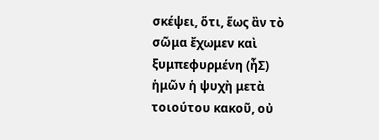σκέψει, ὅτι, ἕως ἂν τὸ σῶμα ἔχωμεν καὶ ξυμπεφυρμένη (ἦΣ) ἡμῶν ἡ ψυχὴ μετὰ τοιούτου κακοῦ, οὐ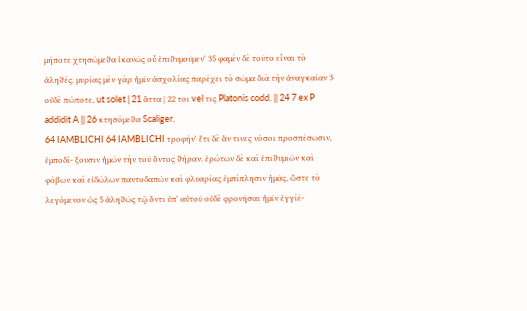μήποτε χτησώμεϑα ἱκανῶς οὗ ἐπιϑυμοῦμεν᾽ 35 φαμὲν δὲ τοῦτο εἶναι τὸ ἀληϑές. μυρίας μὲν γὰρ ἡμῖν ἀσχολίας παρέχει τὸ σῶμα διὰ τὴν ἀναγκαίαν 3 οὐδὲ πώποτε, ut solet | 21 ἄττα | 22 τοι vel τις Platonis codd. || 24 7 ex P addidit A || 26 κτησόμεϑα Scaliger.
64 IAMBLICHI 64 IAMBLICHI τροφήν᾽ ἔτι δὲ ἄν τινες νόσοι προσπέσωσιν, ἐμποδί- ξουσιν ἡμῶν τὴν τοῦ ὄντος ϑήραν. ἐρώτων δὲ καὶ ἐπιϑυμιῶν καὶ φόβων καὶ εἰδώλων παντοδαπῶν καὶ φλυαρίας ἐμπίπλησιν ἡμᾶς, ὥστε τὸ λεγόμενον ὡς 5 ἀληϑῶς τῷ ὄντι ὑπ᾽ αὐτοῦ οὐδὲ φρονῆσαι ἡμῖν ἐγγίέ-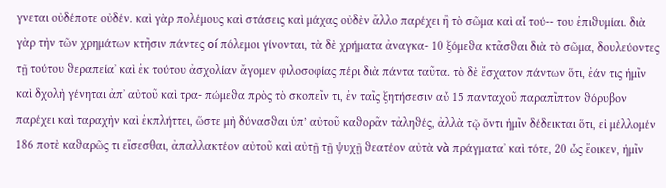γνεται οὐδέποτε οὐδέν. καὶ γὰρ πολέμους καὶ στάσεις καὶ μάχας οὐδὲν ἄλλο παρέχει ἢ τὸ σῶμα καὶ αἷ τού-- του ἐπιϑυμίαι. διὰ γὰρ τὴν τῶν χρημάτων κτῆσιν πάντες oí πόλεμοι γίνονται, τὰ δὲ χρήματα ἀναγκα- 10 ξόμεϑα κτᾶσϑαι διὰ τὸ σῶμα, δουλεύοντες τῇ τούτου ϑεραπεία᾽ καὶ ἐκ τούτου ἀσχολίαν ἄγομεν φιλοσοφίας πέρι διὰ πάντα ταῦτα. τὸ δὲ ἔσχατον πάντων ὅτι, ἐάν τις ἡμῖν καὶ δχολὴ γένηται ἀπ᾿ αὐτοῦ καὶ τρα- πώμεϑα πρὸς τὸ σκοπεῖν τι, ἐν ταῖς ξητήσεσιν αὖ 15 πανταχοῦ παραπῖπτον ϑόρυβον παρέχει καὶ ταραχὴν καὶ ἐκπλήττει, ὥστε μὴ δύνασϑαι ὑπ’ αὐτοῦ καϑορᾶν τἀληϑές, ἀλλὰ τῷ ὄντι ἡμῖν δέδεικται ὅτι, εἰ μέλλομέν 186 ποτὲ καϑαρῶς τι εἴσεσθαι, ἀπαλλακτέον αὐτοῦ καὶ αὐτῇ τῇ ψυχῇ ϑεατέον αὐτὰ và πράγματα᾽ καὶ τότε, 20 ὧς ἔοικεν, ἡμῖν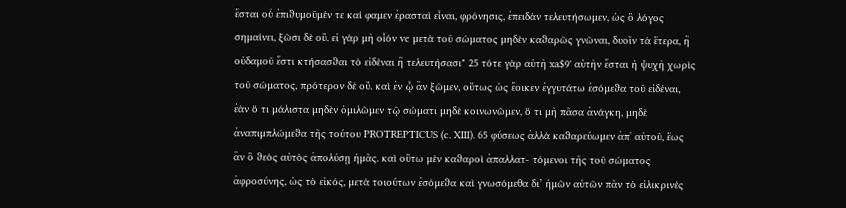ἔσται οὗ ἐπιϑυμοῦμέν τε καί φαμεν ἐρασταὶ εἶναι, φρόνησις, ἐπειδὰν τελευτήσωμεν, ὡς ὃ λόγος σημαίνει, ξῶσι δὲ οὔ. εἰ γὰρ μὴ οἷόν ve μετὰ τοῦ σώματος μηδὲν καϑαρῶς γνῶναι, δυοῖν τὰ ἕτερα, ἢ οὐδαμοῦ ἔστι κτήσασϑαι τὸ εἰδέναι ἢ τελευτήσασι" 25 τότε γὰρ αὐτὴ xa$9' αὑτὴν ἔσται ἡ ψυχὴ χωρὶς τοῦ σώματος, πρότερον δὲ οὔ. καὶ ἐν ᾧ ἂν ξῶμεν, οὕτως ὡς ἔοικεν ἐγγυτάτω ἐσόμεϑα τοῦ εἰδέναι, ἐὰν ὅ τι μάλιστα μηδὲν ὁμιλῶμεν τῷ σώματι μηδὲ κοινωνῶμεν, ὅ τι μὴ πᾶσα ἀνάγκη, μηδὲ ἀναπιμπλώμεϑα τῆς τούτου PROTREPTICUS (c. XIII). 65 φύσεως ἀλλὰ καϑαρεύωμεν ἀπ᾽ αὐτοῦ, ἕως ἂν ὃ ϑεὸς αὐτὸς ἀπολύσῃ ἡμᾶς. καὶ οὕτω μὲν καϑαροὶ ἀπαλλατ- τόμενοι τῆς τοῦ σώματος ἀφροσύνης, ὡς τὸ εἰκός, μετὰ τοιούτων ἐσόμεϑα καὶ γνωσόμεθα δι’ ἡμῶν αὐτῶν πᾶν τὸ εἰλικρινές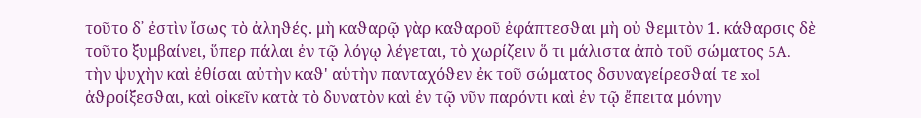τοῦτο δ᾽ ἐστὶν ἴσως τὸ ἀληϑές. μὴ καϑαρῷ γὰρ καϑαροῦ ἐφάπτεσϑαι μὴ οὐ ϑεμιτὸν 1. κάϑαρσις δὲ τοῦτο ξυμβαίνει, ὕπερ πάλαι ἐν τῷ λόγῳ λέγεται, τὸ χωρίζειν ὅ τι μάλιστα ἀπὸ τοῦ σώματος 5A. τὴν ψυχὴν καὶ ἐθίσαι αὐτὴν καϑ' αὑτὴν πανταχόϑεν ἐκ τοῦ σώματος δσυναγείρεσϑαί τε xol ἀϑροίξεσϑαι, καὶ οἰκεῖν κατὰ τὸ δυνατὸν καὶ ἐν τῷ νῦν παρόντι καὶ ἐν τῷ ἔπειτα μόνην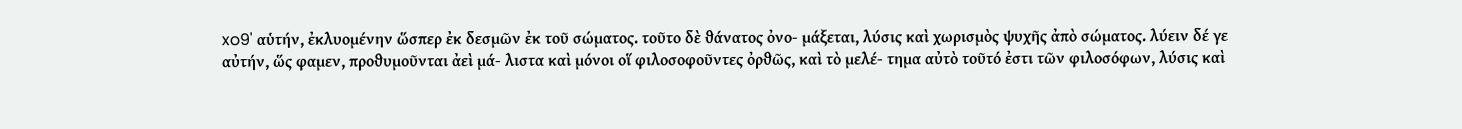xo9' αὑτήν, ἐκλυομένην ὥσπερ ἐκ δεσμῶν ἐκ τοῦ σώματος. τοῦτο δὲ ϑάνατος ὀνο- μάξεται, λύσις καὶ χωρισμὸς ψυχῆς ἀπὸ σώματος. λύειν δέ γε αὐτήν, ὥς φαμεν, προϑυμοῦνται ἀεὶ μά- λιστα καὶ μόνοι οἵ φιλοσοφοῦντες ὀρϑῶς, καὶ τὸ μελέ- τημα αὐτὸ τοῦτό ἐστι τῶν φιλοσόφων, λύσις καὶ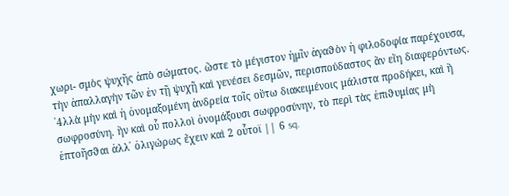χωρι- σμὸς ψυχῆς ἀπὸ σώματος. ὥστε τὸ μέγιστον ἡμῖν ἀγαϑὸν ἡ φιλοδοφία παρέχουσα, τὴν ἀπαλλαγὴν τῶν ἐν τῇ ψυχῇ καὶ γενέσει δεσμῶν, περισπούδαστος ἂν εἴη διαφερόντως.
᾿4λλὰ μὴν καὶ ἡ ὀνομαξομένη ἀνδρεία τοῖς οὕτω διακειμένοις μάλιστα προδήκει, καὶ ἣ σωφροσύνη. ἣν καὶ οὗ πολλοὶ ὀνομάξουσι σωφροσύνην, τὸ περὶ τὰς ἐπιϑυμίας μὴ ἐπτοῆσϑαι ἀλλ᾽ ὀλιγώρως ἔχειν καὶ 2 οὗτοϊ || 6 sq.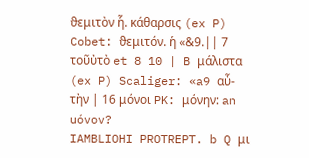ϑεμιτὸν ἧ. κάθαρσις (ex P) Cobet: ϑεμιτόν. ἡ «&9.|| 7 τοῦὐτὸ et 8 10 | B μάλιστα (ex P) Scaliger: «a9 αὖ- τὴν | 16 μόνοι PK: μόνην: an uóvov?
IAMBLIOHI PROTREPT. b Q μι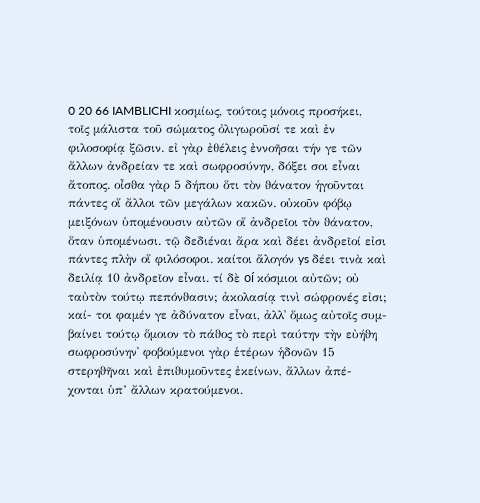0 20 66 IAMBLICHI κοσμίως, τούτοις μόνοις προσήκει, τοῖς μάλιστα τοῦ σώματος ὀλιγωροῦσί τε καὶ ἐν φιλοσοφίᾳ ξῶσιν. εἰ γὰρ ἐθέλεις ἐννοῆσαι τήν γε τῶν ἄλλων ἀνδρείαν τε καὶ σωφροσύνην, δόξει σοι εἶναι ἄτοπος. οἶσϑα γὰρ 5 δήπου ὅτι τὸν ϑάνατον ἡγοῦνται πάντες οἵ ἄλλοι τῶν μεγάλων κακῶν. οὐκοῦν φόβῳ μειξόνων ὑπομένουσιν αὐτῶν οἵ ἀνδρεῖοι τὸν ϑάνατον, ὅταν ὑπομένωσι. τῷ δεδιέναι ἄρα καὶ δέει ἀνδρεῖοί εἰσι πάντες πλὴν οἵ φιλόσοφοι. καίτοι ἄλογόν ys δέει τινὰ καὶ δειλίᾳ 10 ἀνδρεῖον εἶναι. τί δὲ oí κόσμιοι αὐτῶν; οὐ ταὐτὸν τούτῳ πεπόνϑασιν; ἀκολασίᾳ τινὶ σώφρονές εἰσι; καί- τοι φαμέν γε ἀδύνατον εἶναι, ἀλλ᾽ ὅμως αὐτοῖς συμ- βαίνει τούτῳ ὅμοιον τὸ πάϑος τὸ περὶ ταύτην τὴν εὐήϑη σωφροσύνην᾽ φοβούμενοι γὰρ ἑτέρων ἡδονῶν 15 στερηϑῆναι καὶ ἐπιϑυμοῦντες ἐκείνων, ἄλλων ἀπέ- χονται ὑπ’ ἄλλων κρατούμενοι.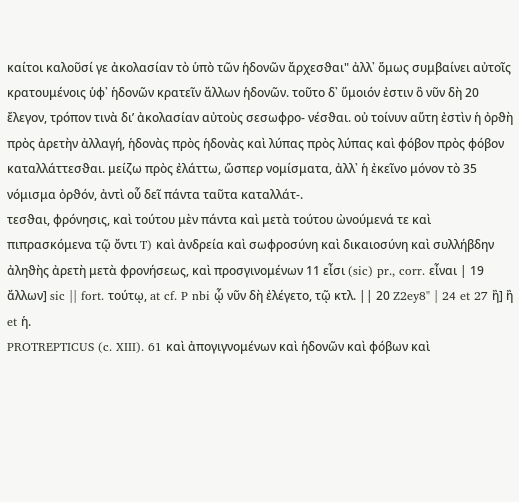καίτοι καλοῦσί γε ἀκολασίαν τὸ ὑπὸ τῶν ἡδονῶν ἄρχεσϑαι" ἀλλ᾽ ὅμως συμβαίνει αὐτοῖς κρατουμένοις ὑφ᾽ ἡδονῶν κρατεῖν ἄλλων ἡδονῶν. τοῦτο δ᾽ ὕμοιόν ἐστιν ὃ νῦν δὴ 20 ἔλεγον, τρόπον τινὰ δι’ ἀκολασίαν αὐτοὺς σεσωφρο- νέσϑαι. οὐ τοίνυν αὕτη ἐστὶν ἡ ὀρϑὴ πρὸς ἀρετὴν ἀλλαγή, ἡδονὰς πρὸς ἡδονὰς καὶ λύπας πρὸς λύπας καὶ φόβον πρὸς φόβον καταλλάττεσϑαι. μείζω πρὸς ἐλάττω, ὥσπερ νομίσματα, ἀλλ᾽ ἡ ἐκεῖνο μόνον τὸ 35 νόμισμα ὀρϑόν, ἀντὶ οὗ δεῖ πάντα ταῦτα καταλλάτ-.
τεσϑαι, φρόνησις, καὶ τούτου μὲν πάντα καὶ μετὰ τούτου ὠνούμενά τε καὶ πιπρασκόμενα τῷ ὄντι T) καὶ ἀνδρεία καὶ σωφροσύνη καὶ δικαιοσύνη καὶ συλλήβδην ἀληϑὴς ἀρετὴ μετὰ φρονήσεως, καὶ προσγινομένων 11 εἶσι (sic) pr., corr. εἶναι | 19 ἄλλων] sic || fort. τούτῳ, at cf. P nbi ᾧ νῦν δὴ ἐλέγετο, τῷ κτλ. || 20 Z2ey8" | 24 et 27 ἢ] ἢ et ἡ.
PROTREPTICUS (c. XIII). 61 καὶ ἀπογιγνομένων καὶ ἡδονῶν καὶ φόβων καὶ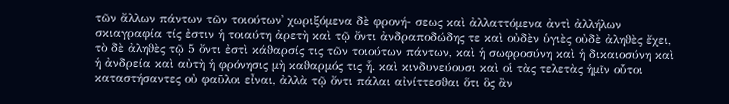τῶν ἄλλων πάντων τῶν τοιούτων᾽ χωριξόμενα δὲ φρονή- σεως καὶ ἀλλαττόμενα ἀντὶ ἀλλήλων σκιαγραφία τίς ἐστιν ἡ τοιαύτη ἀρετὴ καὶ τῷ ὄντι ἀνδραποδώδης τε καὶ οὐδὲν ὑγιὲς οὐδὲ ἀληϑὲς ἔχει, τὸ δὲ ἀληϑὲς τῷ 5 ὄντι ἐστὶ κάϑαρσίς τις τῶν τοιούτων πάντων, καὶ ἡ σωφροσύνη καὶ ἡ δικαιοσύνη καὶ ἡ ἀνδρεία καὶ αὐτὴ ἡ φρόνησις μὴ καϑαρμός τις ἧ. καὶ κινδυνεύουσι καὶ οἱ τὰς τελετὰς ἡμῖν οὗτοι καταστήσαντες οὐ φαῦλοι εἶναι, ἀλλὰ τῷ ὄντι πάλαι αἰνίττεσϑαι ὅτι ὃς ἂν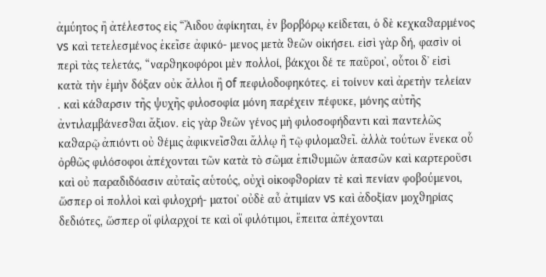ἀμύητος ἢ ἀτέλεστος εἰς “Ἄιδου ἀφίκηται, ἐν βορβόρῳ κείδεται, ὁ δὲ κεχκαϑαρμένος vs καὶ τετελεσμένος ἐκεῖσε ἀφικό- μενος μετὰ ϑεῶν οἰκήσει. εἰσὶ γὰρ δή, φασὶν οἱ περὶ τὰς τελετάς, “ναρϑηκοφόροι μὲν πολλοί, βάκχοι δέ τε παῦροι᾽, οὗτοι δ᾽ εἰσὶ κατὰ τὴν ἐμὴν δόξαν οὐκ ἄλλοι ἢ of πεφιλοδοφηκότες. εἰ τοίνυν καὶ ἀρετὴν τελείαν . καὶ κάϑαρσιν τῆς ψυχῆς φιλοσοφία μόνη παρέχειν πέφυκε, μόνης αὐτῆς ἀντιλαμβάνεσϑαι ἄξιον. εἰς γὰρ ϑεῶν γένος μὴ φιλοσοφήδαντι καὶ παντελῶς καϑαρῷ ἀπιόντι οὐ ϑέμις ἀφικνεῖσϑαι ἄλλῳ ἢ τῷ φιλομαϑεῖ. ἀλλὰ τούτων ἕνεκα οὗ ὀρθῶς φιλόσοφοι ἀπέχονται τῶν κατὰ τὸ σῶμα ἐπιϑυμιῶν ἁπασῶν καὶ καρτεροῦσι καὶ οὐ παραδιδόασιν αὐταῖς αὑτούς, οὐχὶ οἰκοφϑορίαν τὲ καὶ πενίαν φοβούμενοι, ὥσπερ οἱ πολλοὶ καὶ φιλοχρή- ματοι᾿ οὐδὲ αὖ ἀτιμίαν vs καὶ ἀδοξίαν μοχϑηρίας δεδιότες, ὥσπερ οἵ φίλαρχοί τε καὶ οἵ φιλότιμοι, ἔπειτα ἀπέχονται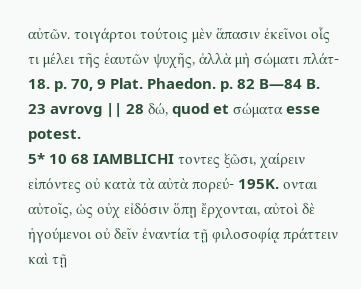αὐτῶν. τοιγάρτοι τούτοις μὲν ἅπασιν ἐκεῖνοι οἷς τι μέλει τῆς ἑαυτῶν ψυχῆς, ἀλλὰ μὴ σώματι πλάτ- 18. p. 70, 9 Plat. Phaedon. p. 82 B—84 B.
23 avrovg || 28 δώ, quod et σώματα esse potest.
5* 10 68 IAMBLICHI τοντες ξῶσι, χαίρειν εἰπόντες οὐ κατὰ τὰ αὐτὰ πορεύ- 195K. ονται αὐτοῖς, ὡς οὐχ εἰδόσιν ὅπῃ ἔρχονται, αὐτοὶ δὲ ἡγούμενοι οὐ δεῖν ἐναντία τῇ φιλοσοφίᾳ πράττειν καὶ τῇ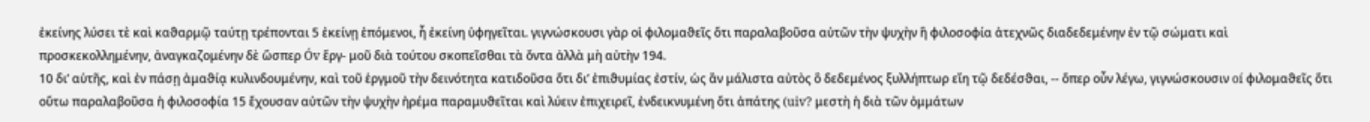ἐκείνης λύσει τὲ καὶ καϑαρμῷ ταύτῃ τρέπονται 5 ἐκείνῃ ἑπόμενοι, ἧ ἐκείνη ὑφηγεῖται. γιγνώσκουσι γὰρ οἱ φιλομαϑεῖς ὅτι παραλαβοῦσα αὐτῶν τὴν ψυχὴν ἣ φιλοσοφία ἀτεχνῶς διαδεδεμένην ἐν τῷ σώματι καὶ προσκεκολλημένην, ἀναγκαζομένην δὲ ὥσπερ Óv ἕργ- μοῦ διὰ τούτου σκοπεῖσθαι τὰ ὄντα ἀλλὰ μὴ αὐτὴν 194.
10 δι’ αὑτῆς, καὶ ἐν πάσῃ ἀμαϑίᾳ κυλινδουμένην, καὶ τοῦ ἑργμοῦ τὴν δεινότητα κατιδοῦσα ὅτι δι’ ἐπιϑυμίας ἐστίν, ὡς ἂν μάλιστα αὐτὸς ὃ δεδεμένος ξυλλήπτωρ εἴη τῷ δεδέσϑαι, -- ὅπερ οὖν λέγω, γιγνώσκουσιν oí φιλομαϑεῖς ὅτι οὕτω παραλαβοῦσα ἡ φιλοσοφία 15 ἔχουσαν αὐτῶν τὴν ψυχὴν ἠρέμα παραμυϑεῖται καὶ λύειν ἐπιχειρεῖ, ἐνδεικνυμένη ὅτι ἀπάτης (uiv? μεστὴ ἡ διὰ τῶν ὀμμάτων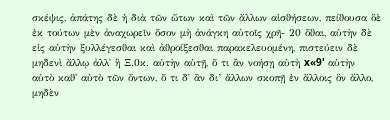σκέψις, ἀπάτης δὲ ἡ διὰ τῶν ὥτων καὶ τῶν ἄλλων αἰσϑήσεων, πείϑουσα ὃὲ ἐκ τούτων μὲν ἀναχωρεῖν ὅσον μὴ ἀνάγκη αὐτοῖς χρῆ- 20 ὅϑαι, αὐτὴν δὲ εἰς αὑτὴν ξυλλέγεσϑαι καὶ ἀϑροίξεσϑαι παρακελευομένη, πιστεύειν δὲ μηδενὶ ἄλλῳ ἀλλ᾽ ἢ Ξ.0κ. αὐτὴν αὑτῇ, ὅ τι ἂν νοήσῃ αὐτὴ x«9' αὑτὴν αὐτὸ καϑ' αὑτὸ τῶν ὄντων, ὅ τι δ᾽ ἂν δι’ ἄλλων σκοπῇ ἐν ἄλλοις ὃν ἄλλο, μηδὲν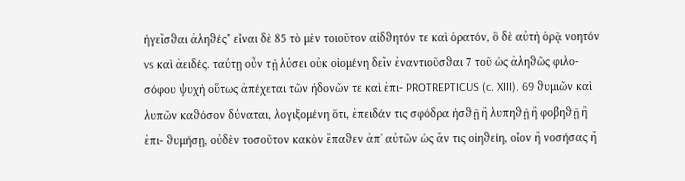ἡγεῖσϑαι ἀληϑές" εἶναι δὲ 85 τὸ μὲν τοιοῦτον αἰδϑητόν τε καὶ ὁρατόν, ὃ δὲ αὐτὴ ὁρᾷ νοητόν vs καὶ ἀειδές. ταύτῃ οὖν τῇ λύσει οὐκ οἰομένη δεῖν ἐναντιοῦσϑαι 7 τοῦ ὡς ἀληϑῶς φιλο- σόφου ψυχὴ οὕτως ἀπέχεται τῶν ἡδονῶν τε καὶ ἐπι- PROTREPTICUS (c. XIII). 69 ϑυμιῶν καὶ λυπῶν καϑόσον δύναται, λογιξομένη ὅτι, ἐπειδάν τις σφόδρα ἡσϑῇ ἢ λυπηϑῇ ἢ φοβηϑῇ ἢ ἐπι- ϑυμήσῃ, οὐδὲν τοσοῦτον κακὸν ἔπαϑεν ἀπ᾽ αὐτῶν ὡς ἄν τις οἰηϑείη, οἷον ἢ νοσήσας ἤ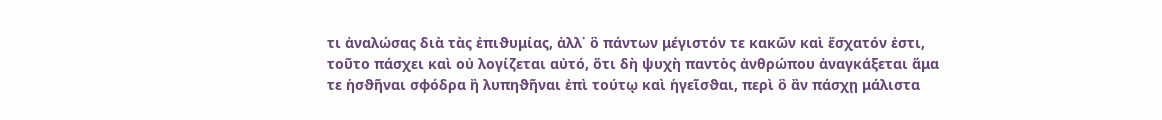τι ἀναλώσας διὰ τὰς ἐπιϑυμίας, ἀλλ᾽ ὃ πάντων μέγιστόν τε κακῶν καὶ ἔσχατόν ἐστι, τοῦτο πάσχει καὶ οὐ λογίζεται αὐτό, ὅτι δὴ ψυχὴ παντὸς ἀνθρώπου ἀναγκάξεται ἅμα τε ἡσϑῆναι σφόδρα ἢ λυπηϑῆναι ἐπὶ τούτῳ καὶ ἡγεῖσϑαι, περὶ ὃ ἂν πάσχῃ μάλιστα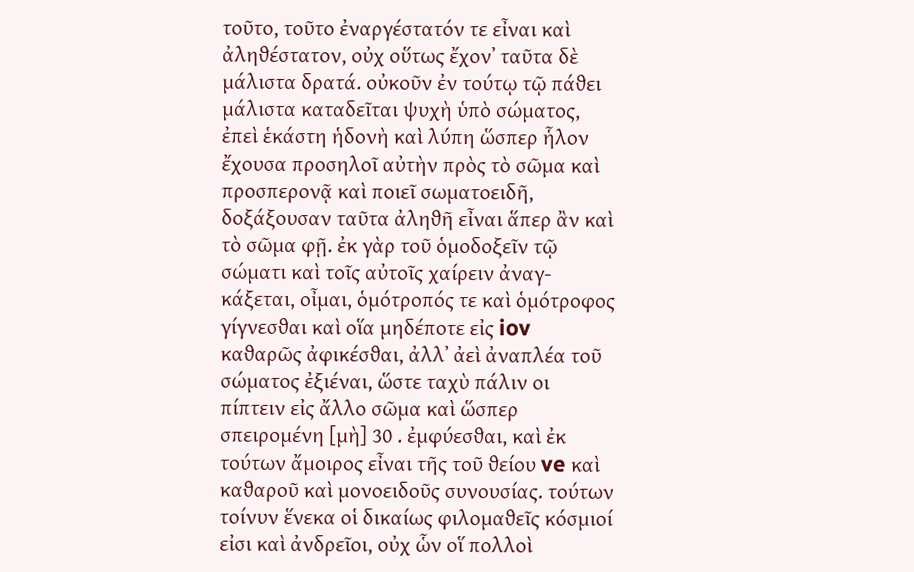τοῦτο, τοῦτο ἐναργέστατόν τε εἶναι καὶ ἀληϑέστατον, οὐχ οὕτως ἔχον᾽ ταῦτα δὲ μάλιστα δρατά. οὐκοῦν ἐν τούτῳ τῷ πάϑει μάλιστα καταδεῖται ψυχὴ ὑπὸ σώματος, ἐπεὶ ἑκάστη ἡδονὴ καὶ λύπη ὥσπερ ἧλον ἔχουσα προσηλοῖ αὐτὴν πρὸς τὸ σῶμα καὶ προσπερονᾷ καὶ ποιεῖ σωματοειδῆ, δοξάξουσαν ταῦτα ἀληϑῆ εἶναι ἅπερ ἂν καὶ τὸ σῶμα φῇ. ἐκ γὰρ τοῦ ὁμοδοξεῖν τῷ σώματι καὶ τοῖς αὐτοῖς χαίρειν ἀναγ- κάξεται, οἶμαι, ὁμότροπός τε καὶ ὁμότροφος γίγνεσϑαι καὶ οἵα μηδέποτε εἰς iov καϑαρῶς ἀφικέσϑαι, ἀλλ᾽ ἀεὶ ἀναπλέα τοῦ σώματος ἐξιέναι, ὥστε ταχὺ πάλιν οι πίπτειν εἰς ἄλλο σῶμα καὶ ὥσπερ σπειρομένη [μὴ] 30 . ἐμφύεσϑαι, καὶ ἐκ τούτων ἄμοιρος εἶναι τῆς τοῦ ϑείου ve καὶ καϑαροῦ καὶ μονοειδοῦς συνουσίας. τούτων τοίνυν ἕνεκα οἱ δικαίως φιλομαϑεῖς κόσμιοί εἰσι καὶ ἀνδρεῖοι, οὐχ ὧν οἵ πολλοὶ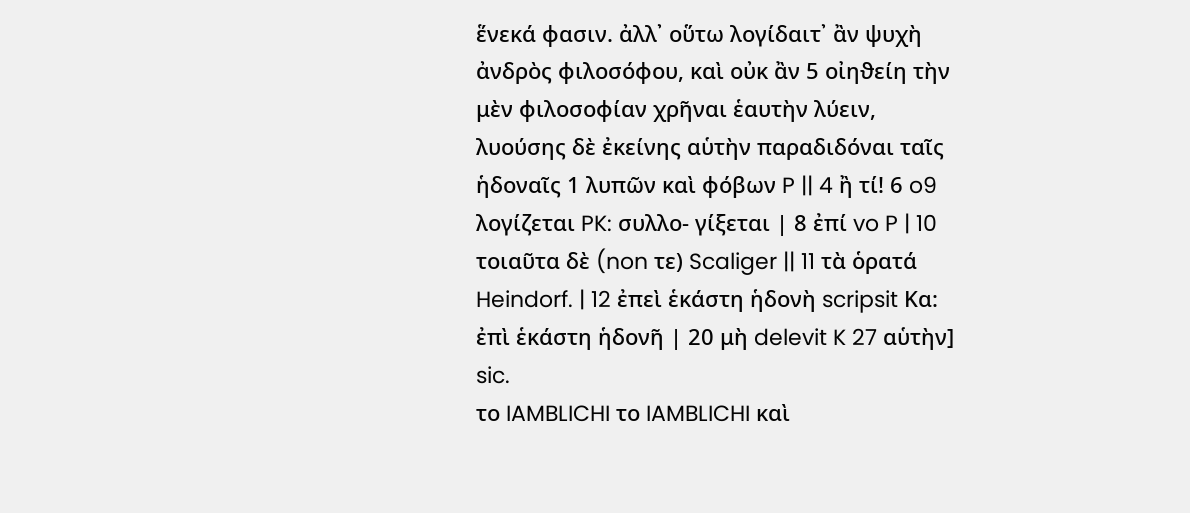ἕνεκά φασιν. ἀλλ᾽ οὕτω λογίδαιτ᾽ ἂν ψυχὴ ἀνδρὸς φιλοσόφου, καὶ οὐκ ἂν 5 οἰηϑείη τὴν μὲν φιλοσοφίαν χρῆναι ἑαυτὴν λύειν, λυούσης δὲ ἐκείνης αὑτὴν παραδιδόναι ταῖς ἡδοναῖς 1 λυπῶν καὶ φόβων P || 4 ἢ τί! 6 o9 λογίζεται PK: συλλο- γίξεται | 8 ἐπί vo P | 10 τοιαῦτα δὲ (non τε) Scaliger || 11 τὰ ὁρατά Heindorf. | 12 ἐπεὶ ἑκάστη ἡδονὴ scripsit Κα: ἐπὶ ἑκάστη ἡδονῆ | 20 μὴ delevit K 27 αὑτὴν] sic.
το IAMBLICHI το IAMBLICHI καὶ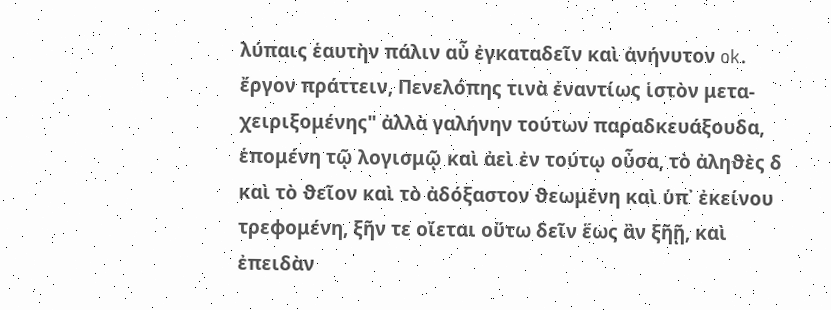λύπαις ἑαυτὴν πάλιν αὖ ἐγκαταδεῖν καὶ ἀνήνυτον ok. ἔργον πράττειν, Πενελόπης τινὰ ἐναντίως ἱστὸν μετα- χειριξομένης" ἀλλὰ γαλήνην τούτων παραδκευάξουδα, ἑπομένη τῷ λογισμῷ καὶ ἀεὶ ἐν τούτῳ οὖσα, τὸ ἀληϑὲς δ καὶ τὸ ϑεῖον καὶ τὸ ἀδόξαστον ϑεωμένη καὶ ὑπ᾽ ἐκείνου τρεφομένη, ξῆν τε οἴεται οὕτω δεῖν ἕως ἂν ξῆῇ, καὶ ἐπειδὰν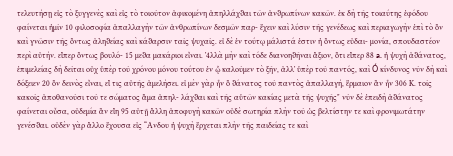τελευτήσῃ εἰς τὸ ξυγγενὲς καὶ εἰς τὸ τοιοῦτον ἀφικομένη ἀπηλλάχϑαι τῶν ἀνϑρωπίνων κακῶν. ἐκ δὴ τῆς τοιαύτης ἐφόδου φαίνεται ἡμῖν 10 φιλοσοφία ἀπαλλαγὴν τῶν ἀνθρωπίνων δεσμῶν παρ- ἔχειν καὶ λύσιν τῆς γενέδεως καὶ περιαγωγὴν ἐπὶ τὸ ὃν καὶ γνῶσιν τῆς ὄντως ἀληϑείας καὶ κάϑαρσιν ταῖς ψυχαῖς. εἰ δὲ ἐν τούτῳ μάλιστά ἐστιν ἡ ὄντως εὐδαι- μονία, σπουδαστέον περὶ αὐτήν. εἴπερ ὄντως βουλό- 15 μεϑα μακάριοι εἶναι. ᾿4λλὰ μὴν καὶ τόδε διανοηϑῆναι ἄξιον, ὅτι εἴπερ 88 a. ἡ ψυχὴ ἀϑάνατος, ἐπιμελείας δὴ δεῖται οὐχ ὑπὲρ τοῦ χρόνου μόνου τούτου ἐν ᾧ καλοῦμεν τὸ ξῆν, ἀλλ᾽ ὑπὲρ τοῦ παντός, καὶ Ó κίνδυνος νῦν δὴ καὶ δόξειεν 20 ὃν δεινὸς εἶναι, εἴ τις αὐτῆς ἀμελήσει. εἰ μὲν γὰρ ἦν ὃ ϑάνατος τοῦ παντὸς ἀπαλλαγή, ἕρμαιον ἂν ἦν 306 Κ. τοῖς κακοῖς ἀποθανοῦσι τοῦ τε σώματος ἅμα ἀπηλ- λάχϑαι καὶ τῆς αὑτῶν κακίας μετὰ τῆς ψυχῆς" νῦν δὲ ἐπειδὴ ἀϑάνατος φαίνεται οὖσα, οὐδεμία ἂν εἴη 95 αὐτῇ ἄλλη ἀποφυγὴ κακῶν οὐδὲ σωτηρία πλὴν τοῦ ὡς βελτίστην τε καὶ φρονιμωτάτην γενέσϑαι. οὐδὲν γὰρ ἄλλο ἔχουσα εἰς “Ανδου ἡ ψυχὴ ἔρχεται πλὴν τῆς παιδείας τε καὶ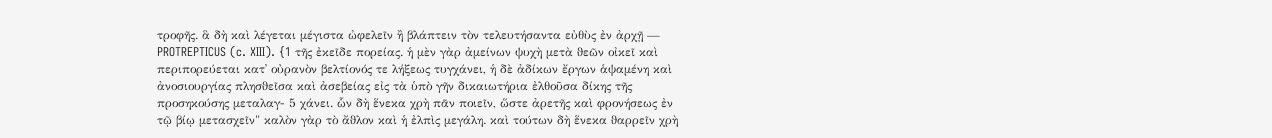τροφῆς. ἃ δὴ καὶ λέγεται μέγιστα ὠφελεῖν ἢ βλάπτειν τὸν τελευτήσαντα εὐθὺς ἐν ἀρχῇ — PROTREPTICUS (c. XIII). {1 τῆς ἐκεῖδε πορείας. ἡ μὲν γὰρ ἀμείνων ψυχὴ μετὰ ϑεῶν οἰκεῖ καὶ περιπορεύεται κατ᾽ οὐρανὸν βελτίονός τε λήξεως τυγχάνει, ἡ δὲ ἀδίκων ἔργων ἁψαμένη καὶ ἀνοσιουργίας πλησϑεῖσα καὶ ἀσεβείας εἰς τὰ ὑπὸ γῆν δικαιωτήρια ἐλθοῦσα δίκης τῆς προσηκούσης μεταλαγ- 5 χάνει. ὧν δὴ ἕνεκα χρὴ πᾶν ποιεῖν, ὥστε ἀρετῆς καὶ φρονήσεως ἐν τῷ βίῳ μετασχεῖν" καλὸν γὰρ τὸ ἄϑλον καὶ ἡ ἐλπὶς μεγάλη. καὶ τούτων δὴ ἕνεκα ϑαρρεῖν χρὴ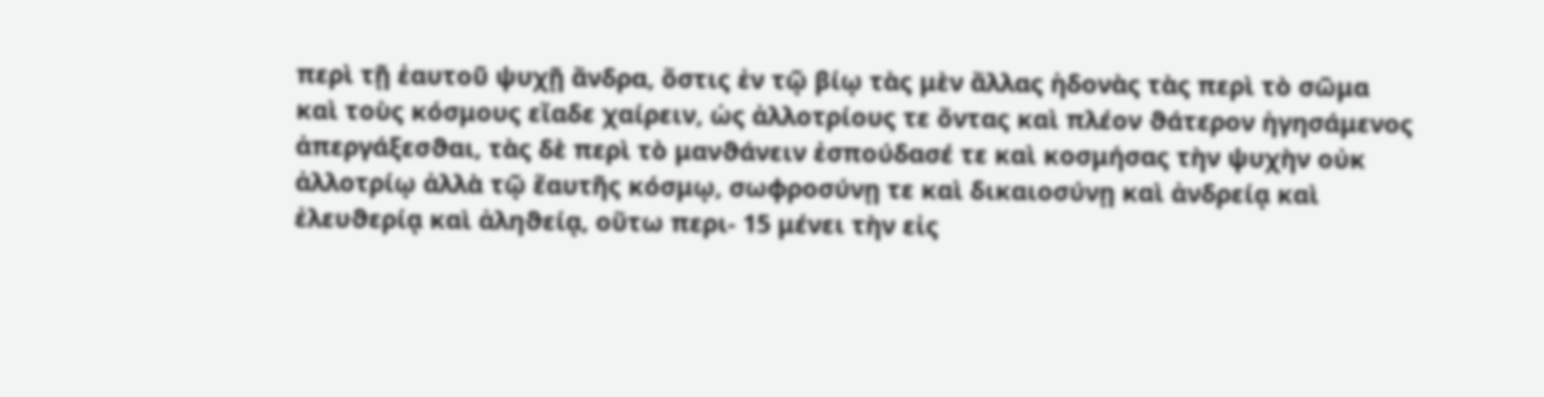περὶ τῇ ἑαυτοῦ ψυχῇ ἄνδρα, ὅστις ἐν τῷ βίῳ τὰς μὲν ἄλλας ἡδονὰς τὰς περὶ τὸ σῶμα καὶ τοὺς κόσμους εἴαδε χαίρειν, ὡς ἀλλοτρίους τε ὄντας καὶ πλέον ϑάτερον ἡγησάμενος ἀπεργάξεσϑαι, τὰς δὲ περὶ τὸ μανϑάνειν ἐσπούδασέ τε καὶ κοσμήσας τὴν ψυχὴν οὐκ ἀλλοτρίῳ ἀλλὰ τῷ ἕαυτῆς κόσμῳ, σωφροσύνῃ τε καὶ δικαιοσύνῃ καὶ ἀνδρείᾳ καὶ ἐλευϑερίᾳ καὶ ἀληϑείᾳ, οὕτω περι- 15 μένει τὴν εἰς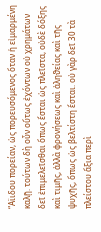“Αϊιδου πορείαν, ὡς πορευσόμενος ὅταν ἡ εἰμαρμένη καλῇ. τούτων δὴ οὖν οὕτως ἐχόντων οὐ χρημάτων δεῖ ἐπιμελεῖσθαι ὅπως ἔσται ὡς πλεῖστα, οὐδὲ δόξης καὶ τιμῆς, ἀλλὰ φρονήσεως καὶ ἀληϑείας καὶ τῆς ψυχῆς, ὅπως ὡς βελτίστη ἔσται. οὐ γὰρ δεῖ 30 τὰ πλείστου ἄξια περὶ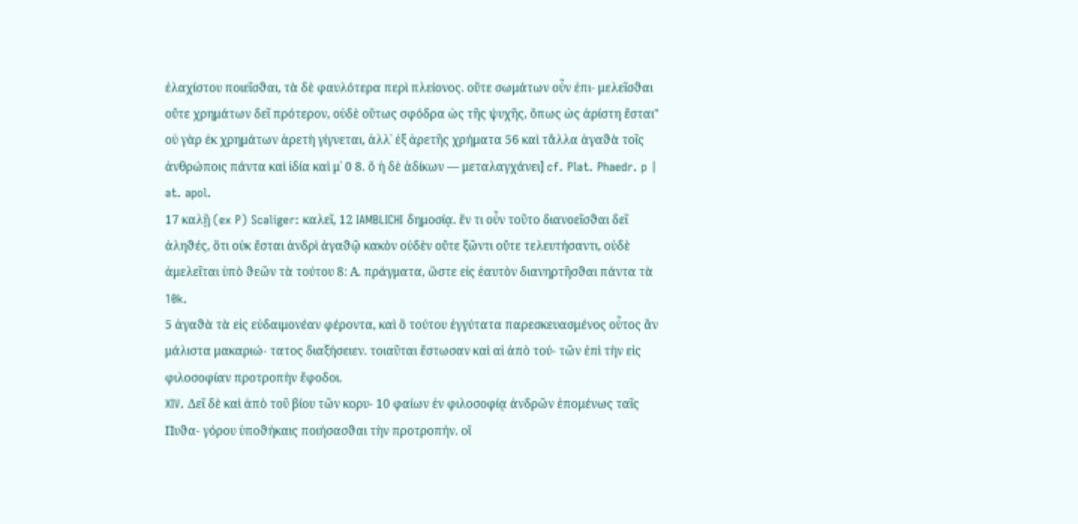ἐλαχίστου ποιεῖσϑαι, τὰ δὲ φαυλότερα περὶ πλείονος. οὔτε σωμάτων οὖν ἐπι- μελεῖσϑαι οὔτε χρημάτων δεῖ πρότερον, οὐδὲ οὕτως σφόδρα ὡς τῆς ψυχῆς, ὅπως ὡς ἀρίστη ἔσται" οὐ γὰρ ἐκ χρημάτων ἀρετὴ γίγνεται, ἀλλ᾽ ἐξ ἀρετῆς χρήματα 56 καὶ τἄλλα ἀγαϑὰ τοῖς ἀνθρώποις πάντα καὶ ἰδία καὶ μ᾿ 0 8. ὅ ἡ δὲ ἀδίκων — μεταλαγχάνει] cf. Plat. Phaedr. p | at. apol.
17 καλῇ (ex P) Scaliger: καλεῖ, 12 IAMBLICHI δημοσίᾳ. ἕν τι οὖν τοῦτο διανοεῖσϑαι δεῖ ἀληϑές, ὅτι οὐκ ἔσται ἀνδρὶ ἀγαϑῷ κακὸν οὐδὲν οὔτε ξῶντι οὔτε τελευτήσαντι, οὐδὲ ἀμελεῖται ὑπὸ ϑεῶν τὰ τούτου 8: Α. πράγματα, ὥστε εἰς ἑαυτὸν διανηρτῆσϑαι πάντα τὰ 10k.
5 ἀγαϑὰ τὰ εἰς εὐδαιμονέαν φέροντα, καὶ ὃ τούτου ἐγγύτατα παρεσκευασμένος οὗτος ἂν μάλιστα μακαριώ- τατος διαξήσειεν. τοιαῦται ἔστωσαν καὶ αἱ ἀπὸ τού- τῶν ἐπὶ τὴν εἰς φιλοσοφίαν προτροπὴν ἔφοδοι.
XIV. Δεῖ δὲ καὶ ἀπὸ τοῦ βίου τῶν κορυ- 10 φαίων ἐν φιλοσοφίᾳ ἀνδρῶν ἑπομένως ταῖς Πυϑα- γόρου ὑποϑήκαις ποιήσασϑαι τὴν προτροπήν. οἵ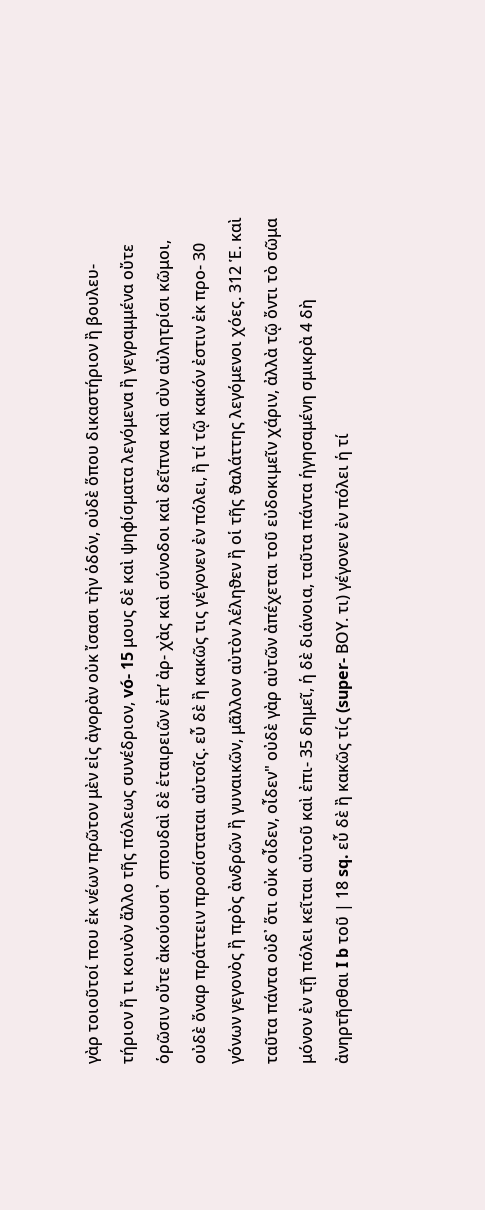γὰρ τοιοῦτοί που ἐκ νέων πρῶτον μὲν εἰς ἀγορὰν οὐκ ἴσασι τὴν ὁδόν, οὐδὲ ὅπου δικαστήριον ἢ βουλευ- τήριον ἤ τι κοινὸν ἄλλο τῆς πόλεως συνέδριον, vó- 15 μους δὲ καὶ ψηφίσματα λεγόμενα ἢ γεγραμμένα οὔτε ὁρῶσιν οὔτε ἀκούουσι᾽ σπουδαὶ δὲ ἑταιρειῶν ἐπ’ ἀρ- χὰς καὶ σύνοδοι καὶ δεῖπνα καὶ σὺν αὐλητρίσι κῶμοι, οὐδὲ ὄναρ πράττειν προσίσταται αὐτοῖς. εὖ δὲ ἢ κακῶς τις γέγονεν ἐν πόλει, ἢ τί τῷ κακόν ἐστιν ἐκ προ- 30 γόνων γεγονὸς ἢ πρὸς ἀνδρῶν ἢ γυναικῶν, μᾶλλον αὐτὸν λέληϑεν ἢ οἱ τῆς ϑαλάττης λεγόμενοι χόες. 312 Ἑ. καὶ ταῦτα πάντα οὐδ᾽ ὅτι οὐκ οἶδεν, οἶδεν" οὐδὲ γὰρ αὐτῶν ἀπέχεται τοῦ εὐδοκιμεῖν χάριν, ἀλλὰ τῷ ὄντι τὸ σῶμα μόνον ἐν τῇ πόλει κεῖται αὐτοῦ καὶ ἐπι- 35 δημεῖ, ἡ δὲ διάνοια, ταῦτα πάντα ἡγησαμένη σμικρὰ 4 δὴ ἀνηρτῆσθαι I b τοῦ | 18 sq. εὖ δὲ ἢ κακῶς τίς (super- ΒΟΥ. τι) γέγονεν ἐν πόλει ἡ τί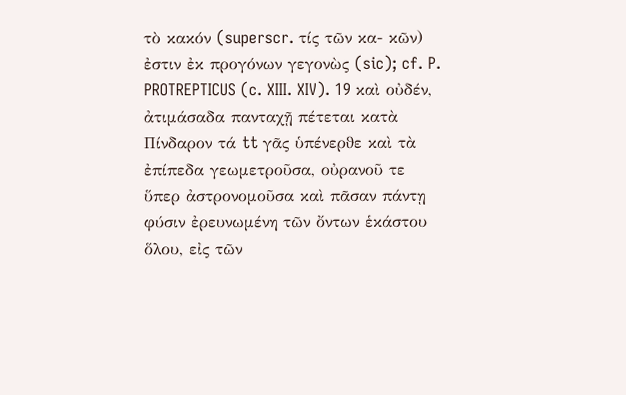τὸ κακόν (superscr. τίς τῶν κα- κῶν) ἐστιν ἐκ προγόνων γεγονὼς (sic); cf. P.
PROTREPTICUS (c. XIII. XIV). 19 καὶ οὐδέν, ἀτιμάσαδα πανταχῇ πέτεται κατὰ Πίνδαρον τά tt γᾶς ὑπένερϑε καὶ τὰ ἐπίπεδα γεωμετροῦσα, οὐρανοῦ τε ὕπερ ἀστρονομοῦσα καὶ πᾶσαν πάντῃ φύσιν ἐρευνωμένη τῶν ὄντων ἑκάστου ὅλου, εἰς τῶν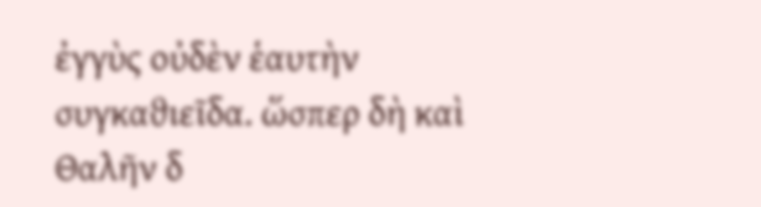ἐγγὺς οὐδὲν ἑαυτὴν συγκαϑιεῖδα. ὥσπερ δὴ καὶ Θαλῆν δ